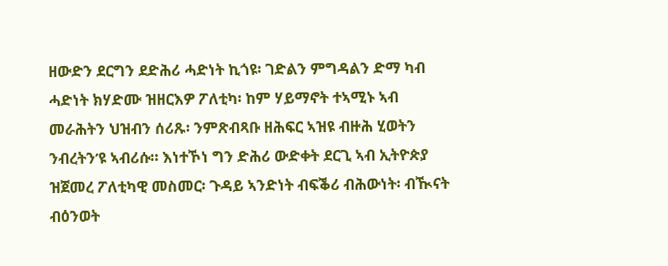ዘውድን ደርግን ደድሕሪ ሓድነት ኪጎዩ፡ ገድልን ምግዳልን ድማ ካብ ሓድነት ክሃድሙ ዝዘርእዎ ፖለቲካ፡ ከም ሃይማኖት ተኣሚኑ ኣብ መራሕትን ህዝብን ሰሪጹ፡ ንምጽብጻቡ ዘሕፍር ኣዝዩ ብዙሕ ሂወትን ንብረትን’ዩ ኣብሪሱ። እነተኾነ ግን ድሕሪ ውድቀት ደርጊ ኣብ ኢትዮጵያ ዝጀመረ ፖለቲካዊ መስመር፡ ጉዳይ ኣንድነት ብፍቕሪ ብሕውነት፡ ብዂናት ብዕንወት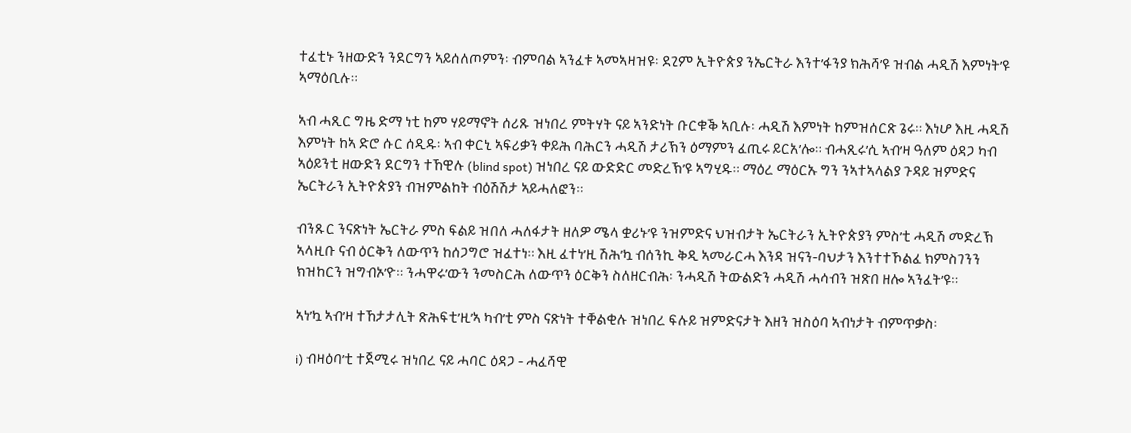ተፈቲኑ ንዘውድን ንደርግን ኣይሰለጦምን፡ ብምባል ኣንፈቱ ኣመኣዛዝዩ፡ ደጊም ኢትዮጵያ ንኤርትራ እንተ’ፋንያ ክሕሻ’ዩ ዝብል ሓዲሽ እምነት’ዩ ኣማዕቢሉ።

ኣብ ሓጺር ግዜ ድማ ነቲ ከም ሃይማኖት ሰሪጹ ዝነበረ ምትሃት ናይ ኣንድነት ቡርቁቕ ኣቢሉ፡ ሓዲሽ እምነት ከምዝሰርጽ ጌሩ። እነሆ እዚ ሓዲሽ እምነት ከኣ ድሮ ሱር ሰዲዱ፡ ኣብ ቀርኒ ኣፍሪቃን ቀይሕ ባሕርን ሓዲሽ ታሪኽን ዕማምን ፈጢሩ ይርአ’ሎ። ብሓጺሩ’ሲ ኣብ’ዛ ዓለም ዕዳጋ ካብ ኣዕይንቲ ዘውድን ደርግን ተኸዊሉ (blind spot) ዝነበረ ናይ ውድድር መድረኽ’ዩ ኣግሂዱ። ማዕረ ማዕርኡ ግን ንኣተኣላልያ ጉዳይ ዝምድና ኤርትራን ኢትዮጵያን ብዝምልከት ብዕሽሽታ ኣይሓለፎን።

ብንጹር ንናጽነት ኤርትራ ምስ ፍልይ ዝበለ ሓለፋታት ዘለዎ ሜላ ቋሪኑ’ዩ ንዝምድና ህዝብታት ኤርትራን ኢትዮጵያን ምስ’ቲ ሓዲሽ መድረኽ ኣላዚቡ ናብ ዕርቅን ለውጥን ከሰጋግሮ ዝፈተነ። እዚ ፈተነ’ዚ ሽሕ’ኳ ብሰንኪ ቅዲ ኣመራርሓ እንዳ ዝናን-ባህታን እንተተኾልፈ ክምስገንን ክዝከርን ዝግብኦ’ዮ። ንሓዋሩ’ውን ንመስርሕ ለውጥን ዕርቅን ስለዘርብሕ፡ ንሓዲሽ ትውልድን ሓዲሽ ሓሳብን ዝጽበ ዘሎ ኣንፈት’ዩ።

ኣነ’ኳ ኣብ’ዛ ተኸታታሊት ጽሕፍቲ’ዚ’ኣ ካብ’ቲ ምስ ናጽነት ተቐልቂሉ ዝነበረ ፍሉይ ዝምድናታት እዘን ዝስዕባ ኣብነታት ብምጥቃስ፡

i) ብዛዕባ’ቲ ተጀሚሩ ዝነበረ ናይ ሓባር ዕዳጋ - ሓፈሻዊ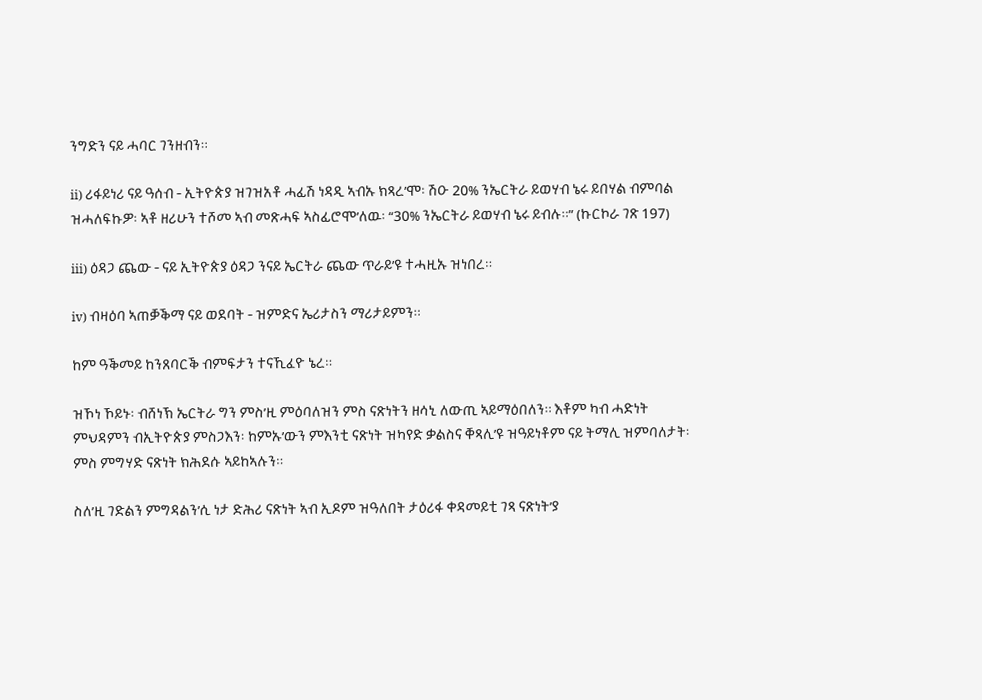ንግድን ናይ ሓባር ገንዘብን።

ii) ሪፋይነሪ ናይ ዓሰብ - ኢትዮጵያ ዝገዝአቶ ሓፊሽ ነዳዲ ኣብኡ ክጻረ’ሞ፡ ሽዑ 20% ንኤርትራ ይወሃብ ኔሩ ይበሃል ብምባል ዝሓለፍኩዎ፡ ኣቶ ዘሪሁን ተሾመ ኣብ መጽሓፍ ኣስፊሮሞ’ለዉ፡ “30% ንኤርትራ ይወሃብ ኔሩ ይብሉ።” (ኩርኮራ ገጽ 197)

iii) ዕዳጋ ጨው - ናይ ኢትዮጵያ ዕዳጋ ንናይ ኤርትራ ጨው ጥራይ’ዩ ተሓዚኡ ዝነበረ።

iv) ብዛዕባ ኣጠቓቕማ ናይ ወደባት - ዝምድና ኤሪታስን ማሪታይምን።

ከም ዓቕመይ ከንጸባርቕ ብምፍታን ተናኺፈዮ ኔረ።

ዝኾነ ኾይኑ፡ ብሸነኽ ኤርትራ ግን ምስ’ዚ ምዕባለዝን ምስ ናጽነትን ዘሳኒ ለውጢ ኣይማዕበለን። እቶም ካብ ሓድነት ምህዳምን ብኢትዮጵያ ምስጋእን፡ ከምኡ’ውን ምእንቲ ናጽነት ዝካየድ ቃልስና ቐጻሊ’ዩ ዝዓይነቶም ናይ ትማሊ ዝምባለታት፡ ምስ ምግሃድ ናጽነት ክሕደሱ ኣይከኣሉን።

ስለ’ዚ ገድልን ምግዳልን’ሲ ነታ ድሕሪ ናጽነት ኣብ ኢዶም ዝዓለበት ታዕሪፋ ቀዳመይቲ ገጻ ናጽነት’ያ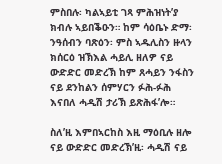ምስበሉ፡ ካልኣይቲ ገጻ ምሕዝነት’ያ ክብሉ ኣይበቕዑን። ከም ሳዕቤኑ ድማ፡ ንዓሰብን ባጽዕን፡ ምስ ኣዱሊስን ዙላን ክሰርዕ ዝኽእል ሓይሊ ዘለዎ ናይ ውድድር መድረኽ ከም ጸሓይን ንፋስን ናይ ደንከልን ሰምሃርን ፉሕ-ፉሕ እናበለ ሓዲሽ ታሪኽ ይጽሕፋ’ሎ።

ስለ’ዚ እምበኣርከስ እዚ ማዕቢሉ ዘሎ ናይ ውድድር መድረኽ’ዚ፡ ሓዲሽ ናይ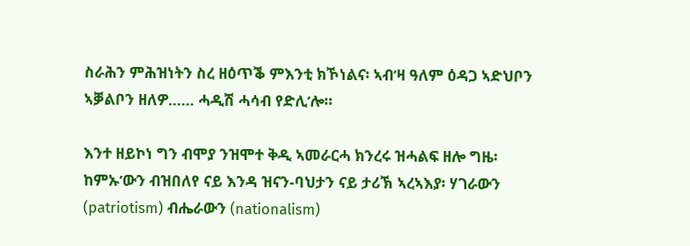ስራሕን ምሕዝነትን ስረ ዘዕጥቕ ምእንቲ ክኾነልና፡ ኣብ’ዛ ዓለም ዕዳጋ ኣድህቦን ኣቓልቦን ዘለዎ…… ሓዲሽ ሓሳብ የድሊ’ሎ።

እንተ ዘይኮነ ግን ብሞያ ንዝሞተ ቅዲ ኣመራርሓ ክንረሩ ዝሓልፍ ዘሎ ግዜ፡ ከምኡ’ውን ብዝበለየ ናይ እንዳ ዝናን-ባህታን ናይ ታሪኽ ኣረኣእያ፡ ሃገራውን (patriotism) ብሔራውን (nationalism)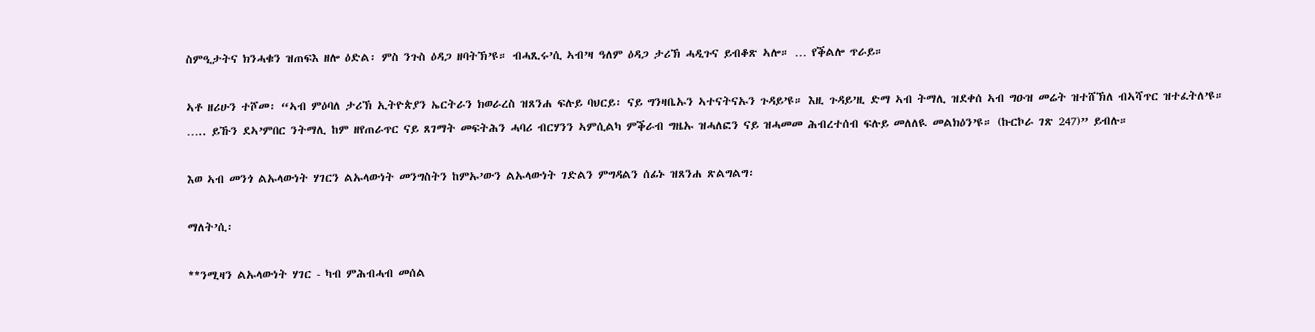ስምዒታትና ክንሓቁን ዝጠፍእ ዘሎ ዕድል፡ ምስ ንጉስ ዕዳጋ ዘባትኽ’ዩ። ብሓጺሩ’ሲ ኣብ’ዛ ዓለም ዕዳጋ ታሪኽ ሓዲጉና ይብቆጽ ኣሎ። … የቕልሎ ጥራይ።

ኣቶ ዘሪሁን ተሾመ፡ “ኣብ ምዕባለ ታሪኽ ኢትዮጵያን ኤርትራን ክወራረስ ዝጸንሐ ፍሉይ ባህርይ፡ ናይ ግንዛቤኡን ኣተናትናኡን ጉዳይ’ዩ። እዚ ጉዳይ’ዚ ድማ ኣብ ትማሊ ዝደቀሰ ኣብ ግዑዝ መሬት ዝተሸኽለ ብኣሻጥር ዝተፈትለ’ዩ። ….. ይኹን ደኣ’ምበር ንትማሊ ከም ዘየጠራጥር ናይ ጸገማት መፍትሕን ሓባሪ ብርሃንን ኣምሲልካ ምቕራብ ግዜኡ ዝሓለፎን ናይ ዝሓመመ ሕብረተሰብ ፍሉይ መለለዪ መልክዕን’ዩ። (ኩርኮራ ገጽ 247)” ይብሉ።

እወ ኣብ መንጎ ልኡላውነት ሃገርን ልኡላውነት መንግስትን ከምኡ’ውን ልኡላውነት ገድልን ምግዳልን ሰፊኑ ዝጸንሐ ጽልግልግ፡

ማለት’ሲ፡

**ንሚዛን ልኡላውነት ሃገር - ካብ ምሕብሓብ መሰል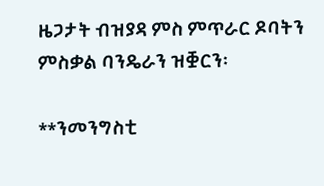ዜጋታት ብዝያዳ ምስ ምጥራር ዶባትን ምስቃል ባንዴራን ዝቛርን፡

**ንመንግስቲ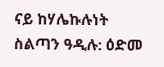ናይ ከሃሌኩሉነት ስልጣን ዓዲሉ: ዕድመ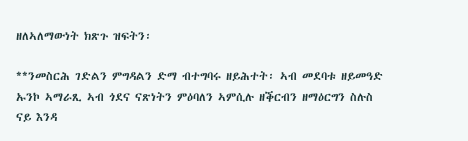ዘለኣለማውነት ክጽጉ ዝፍትን፡

**ንመስርሕ ገድልን ምግዳልን ድማ ብተግባሩ ዘይሕተት፡ ኣብ መደባቱ ዘይመዓድ ኡንኮ ኣማራጺ ኣብ ጎደና ናጽነትን ምዕባለን ኣምሲሉ ዘቕርብን ዘማዕርግን ስሉስ ናይ እንዳ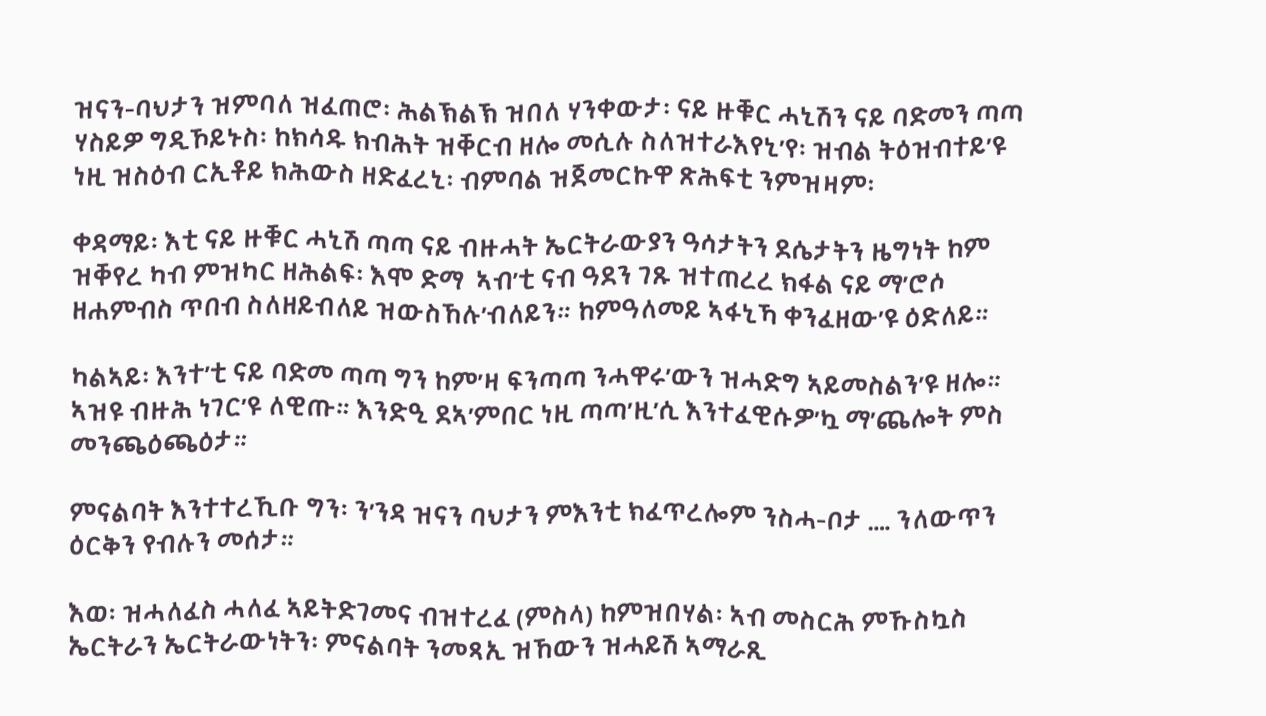ዝናን-ባህታን ዝምባለ ዝፈጠሮ፡ ሕልኽልኽ ዝበለ ሃንቀውታ፡ ናይ ዙቑር ሓኒሽን ናይ ባድመን ጣጣ  ሃስይዎ ግዲኾይኑስ፡ ከክሳዱ ክብሕት ዝቐርብ ዘሎ መሲሉ ስለዝተራእየኒ’የ፡ ዝብል ትዕዝብተይ’ዩ ነዚ ዝስዕብ ርኢቶይ ክሕውስ ዘድፈረኒ፡ ብምባል ዝጀመርኩዋ ጽሕፍቲ ንምዝዛም፡

ቀዳማይ፡ እቲ ናይ ዙቑር ሓኒሽ ጣጣ ናይ ብዙሓት ኤርትራውያን ዓሳታትን ደሴታትን ዜግነት ከም ዝቐየረ ካብ ምዝካር ዘሕልፍ፡ እሞ ድማ  ኣብ’ቲ ናብ ዓደን ገጹ ዝተጠረረ ክፋል ናይ ማ’ሮሶ ዘሐምብስ ጥበብ ስለዘይብለይ ዝውስኸሉ’ብለይን። ከምዓለመይ ኣፋኒኻ ቀንፈዘው’ዩ ዕድለይ።

ካልኣይ፡ እንተ’ቲ ናይ ባድመ ጣጣ ግን ከም’ዛ ፍንጣጣ ንሓዋሩ’ውን ዝሓድግ ኣይመስልን’ዩ ዘሎ። ኣዝዩ ብዙሕ ነገር’ዩ ለዊጡ። እንድዒ ደኣ’ምበር ነዚ ጣጣ’ዚ’ሲ እንተፈዊሱዎ’ኳ ማ’ጨሎት ምስ መንጫዕጫዕታ።

ምናልባት እንተተረኺቡ ግን፡ ን’ንዳ ዝናን ባህታን ምእንቲ ክፈጥረሎም ንስሓ-ቦታ …. ንለውጥን ዕርቅን የብሉን መሰታ።

እወ፡ ዝሓለፈስ ሓለፈ ኣይትድገመና ብዝተረፈ (ምስላ) ከምዝበሃል፡ ኣብ መስርሕ ምኹስኳስ ኤርትራን ኤርትራውነትን፡ ምናልባት ንመጻኢ ዝኸውን ዝሓይሽ ኣማራጺ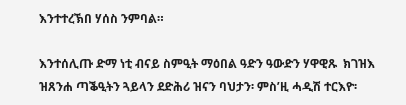እንተተረኽበ ሃሰስ ንምባል።

እንተሰሊጡ ድማ ነቲ ብናይ ስምዒት ማዕበል ዓድን ዓውድን ሃዋዊጹ  ክገዝእ ዝጸንሐ ጣቕዒትን ጓይላን ደድሕሪ ዝናን ባህታን፡ ምስ’ዚ ሓዲሽ ተርእዮ፡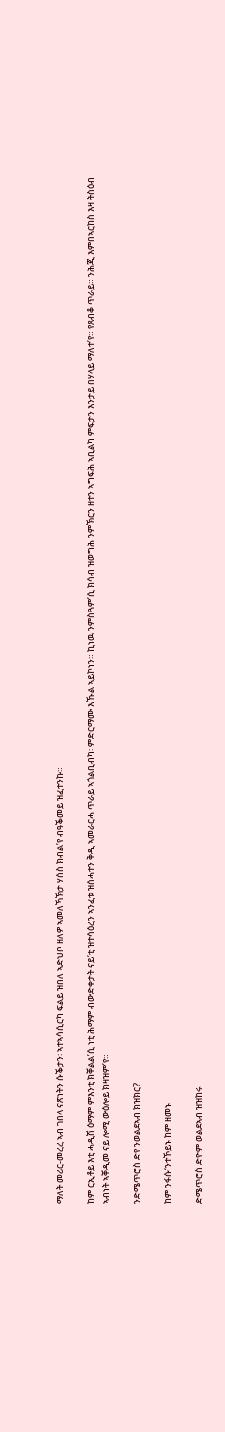ማለት መሪር-መረረ ኣብ ገበላ ናጽነትን ሱቕታን፡ ኣተኣሳሲርካ ፍልይ ዝበለ ኣድህቦ ዘለዎ ኣመለኻኽታ ሃሰስ ክብል’የ ብዓቕመይ ዝፈተንኩ።

ከም ርኢቶይ እቲ ሓዲሽ ዕማም ምእንቲ ክቐልል’ሲ ነቲ ሕማም ብውድቀታት ናይ’ቲ ዝተሳዕረን ኣንፈቱ ዝሰሓተን ቅዲ ኣመራርሓ ጥራይ ኣጎልቢብካ፡ ምድርማሙ እኹል ኣይኮነን። ኪነዉ ንምስጓም’ሲ ክሳብ ዝወግሕ ንምኽርን ዘተን ኣግፍሕ ኣቢልካ ምፍታን እንታይ በሃላይ ማለተ’የ። የጸብቆ ጥራይ። ንሕጂ እምበኣርከስ እዛ ትስዕብ ኣብነት ኣቐዲመ ናይ ሎሚ ውዕሎይ ክዛዝም’የ።

ንድሜጥሮስ ድየ ንወልደኣብ ክዝክር?

ከም ንፋሱ‘ንተኾይኑ ከም ዘመኑ

ድሜጥሮስ ድዮም ወልደኣብ ዝዝከሩ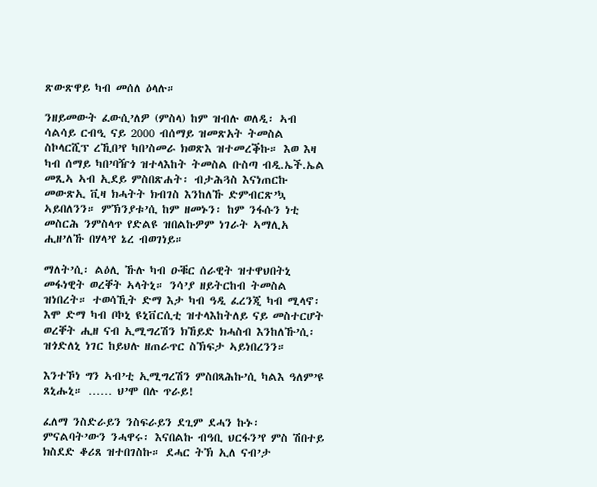ጽውጽዋይ ካብ መሰለ ዕላሉ።

ንዘይመውት ፈውሲ’ለዎ (ምስላ) ከም ዝብሉ ወለዲ፡ ኣብ ሳልሳይ ርብዒ ናይ 2000 ብሰማይ ዝመጽአት ትመስል ስኮላርሺፕ ረኺበ’የ ካበ’ስመራ ክወጽእ ዝተመረቕኩ። እወ እዛ ካብ ሰማይ ካበ’ባዥጎ ዝተላእከት ትመስል ቡስጣ ብዲ.ኤች.ኤል መጺኣ ኣብ ኢደይ ምስበጽሐት፡ ብታሕጓስ እናነጠርኩ መውጽኢ ቪዛ ክሓትት ክብገስ እንከለኹ ድምብርጽ’ኳ ኣይበለንን። ምኽንያቱ’ሲ ከም ዘመኑን፡ ከም ንፋሱን ነቲ መስርሕ ንምስላጥ የድልዩ ዝበልኩዎም ነገራት ኣማሊአ ሒዘ’ለኹ በሃላ’የ ኔረ ብወገነይ።

ማለት’ሲ፡ ልዕሊ ኹሉ ካብ ዑቑር ሰራዊት ዝተዋህበትኒ መፋነዊት ወረቐት ኣላትኒ። ንሳ’ያ ዘይትርከብ ትመስል ዝነበረት። ተወሳኺት ድማ እታ ካብ ዓዲ ፈረንጂ ካብ ሚላኖ፡ እሞ ድማ ካብ ቦኮኒ ዩኒቨርሲቲ ዝተላእከትለይ ናይ መስተርሆት ወረቐት ሒዘ ናብ ኢሚግረሽን ክኸይድ ክሓስብ እንከለኹ’ሲ፡ ዝጎድለኒ ነገር ከይህሉ ዘጠራጥር ስኽፍታ ኣይነበረንን።

እንተኾነ ግን ኣብ’ቲ ኢሚግረሽን ምስበጻሕኩ’ሲ ካልእ ዓለም’ዩ ጸኒሑኒ። …… ህ’ሞ በሉ ጥራይ!

ፈለማ ንስድራይን ንስፍራይን ደጊም ደሓን ኩኑ፡ ምናልባት’ውን ንሓዋሩ፡ እናበልኩ ብዓቢ ህርፋን’የ ምስ ሽበተይ ክስደድ ቆሪጸ ዝተበገስኩ። ደሓር ትኽ ኢለ ናብ’ታ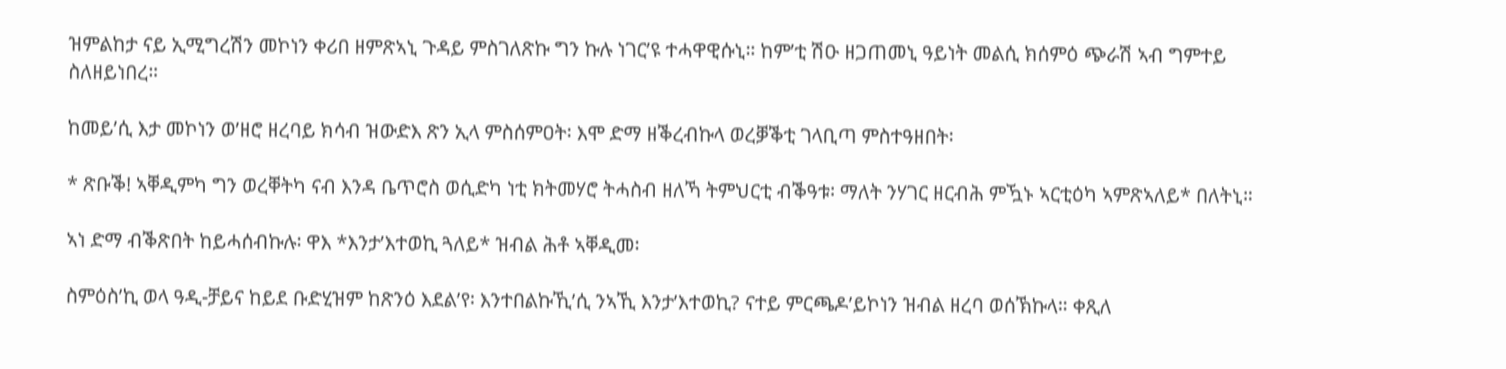ዝምልከታ ናይ ኢሚግረሽን መኮነን ቀሪበ ዘምጽኣኒ ጉዳይ ምስገለጽኩ ግን ኩሉ ነገር’ዩ ተሓዋዊሱኒ። ከም’ቲ ሽዑ ዘጋጠመኒ ዓይነት መልሲ ክሰምዕ ጭራሽ ኣብ ግምተይ ስለዘይነበረ።

ከመይ’ሲ እታ መኮነን ወ’ዘሮ ዘረባይ ክሳብ ዝውድእ ጽን ኢላ ምስሰምዐት፡ እሞ ድማ ዘቕረብኩላ ወረቓቕቲ ገላቢጣ ምስተዓዘበት፡

* ጽቡቕ! ኣቐዲምካ ግን ወረቐትካ ናብ እንዳ ቤጥሮስ ወሲድካ ነቲ ክትመሃሮ ትሓስብ ዘለኻ ትምህርቲ ብቕዓቱ፡ ማለት ንሃገር ዘርብሕ ምዃኑ ኣርቲዕካ ኣምጽኣለይ* በለትኒ።

ኣነ ድማ ብቕጽበት ከይሓሰብኩሉ፡ ዋእ *እንታ’እተወኪ ጓለይ* ዝብል ሕቶ ኣቐዲመ፡

ስምዕስ’ኪ ወላ ዓዲ-ቻይና ከይደ ቡድሂዝም ከጽንዕ እደል’የ፡ እንተበልኩኺ’ሲ ንኣኺ እንታ’እተወኪ? ናተይ ምርጫዶ’ይኮነን ዝብል ዘረባ ወሰኽኩላ። ቀጺለ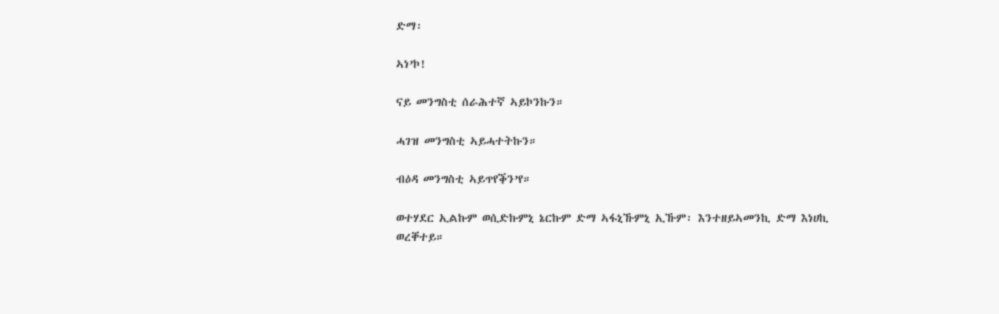ድማ፡

ኣነ’ኮ!

ናይ መንግስቲ ሰራሕተኛ ኣይኮንኩን።

ሓገዝ መንግስቲ ኣይሓተትኩን።

ብዕዳ መንግስቲ ኣይጥየቕን’የ።

ወተሃደር ኢልኩም ወሲድኩምኒ ኔርኩም ድማ ኣፋኒኹምኒ ኢኹም፡ እንተዘይኣመንኪ ድማ እነሀኪ ወረቐተይ።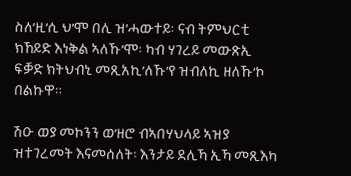ስለ’ዚ’ሲ ህ’ሞ በሊ ዝ’ሓውተይ፡ ናብ ትምህርቲ ክኸይድ እነቅል ኣለኹ’ሞ፡ ካብ ሃገረይ መውጽኢ ፍቓድ ክትህብኒ መጺአኪ’ለኹ’የ ዝብለኪ ዘለኹ’ኮ በልኩዋ።

ሽዑ ወያ መኮንን ወ’ዘሮ ብኣበሃህላይ ኣዝያ ዝተገረመት እናመሰለት፡ እንታይ ደሊኻ ኢኻ መጺእካ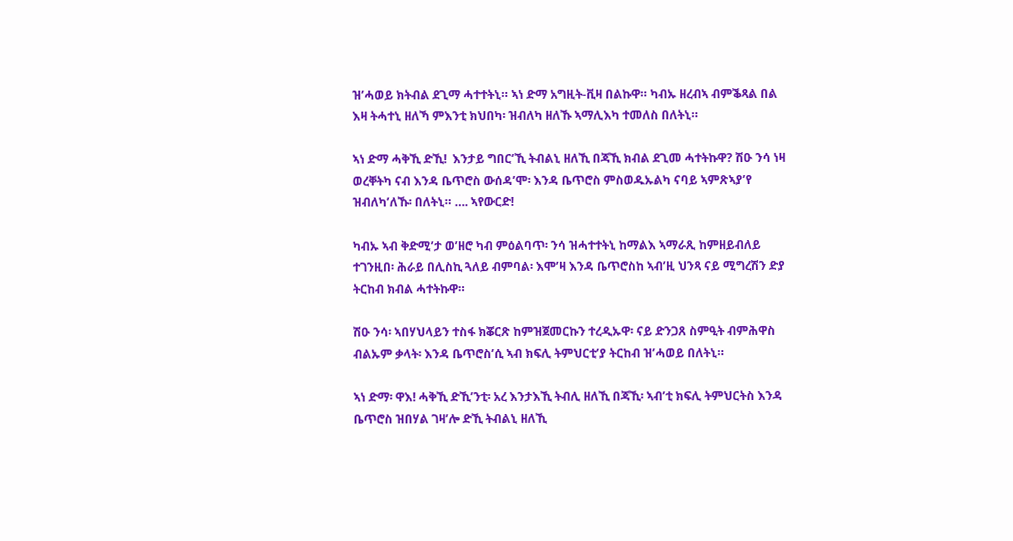ዝ’ሓወይ ክትብል ደጊማ ሓተተትኒ። ኣነ ድማ አግዚት-ቪዛ በልኩዋ። ካብኡ ዘረብኣ ብምቕጻል በል እዛ ትሓተኒ ዘለኻ ምእንቲ ክህበካ፡ ዝብለካ ዘለኹ ኣማሊእካ ተመለስ በለትኒ።

ኣነ ድማ ሓቅኺ ድኺ!  እንታይ ግበር’ኺ ትብልኒ ዘለኺ በጃኺ ክብል ደጊመ ሓተትኩዋ? ሽዑ ንሳ ነዛ ወረቐትካ ናብ እንዳ ቤጥሮስ ውሰዳ’ሞ፡ እንዳ ቤጥሮስ ምስወዱኡልካ ናባይ ኣምጽኣያ’የ ዝብለካ’ለኹ፡ በለትኒ። …. ኣየውርድ!

ካብኡ ኣብ ቅድሚ’ታ ወ’ዘሮ ካብ ምዕልባጥ፡ ንሳ ዝሓተተትኒ ከማልእ ኣማራጺ ከምዘይብለይ ተገንዚበ፡ ሕራይ በሊስኪ ጓለይ ብምባል፡ እሞ’ዛ እንዳ ቤጥሮስከ ኣብ’ዚ ህንጻ ናይ ሚግረሽን ድያ ትርከብ ክብል ሓተትኩዋ።

ሽዑ ንሳ፡ ኣበሃህላይን ተስፋ ክቖርጽ ከምዝጀመርኩን ተረዲኡዋ፡ ናይ ድንጋጸ ስምዒት ብምሕዋስ ብልኡም ቃላት፡ እንዳ ቤጥሮስ’ሲ ኣብ ክፍሊ ትምህርቲ’ያ ትርከብ ዝ’ሓወይ በለትኒ።

ኣነ ድማ፡ ዋእ! ሓቅኺ ድኺ’ንቲ፡ አረ እንታእኺ ትብሊ ዘለኺ በጃኺ፡ ኣብ’ቲ ክፍሊ ትምህርትስ እንዳ ቤጥሮስ ዝበሃል ገዛ’ሎ ድኺ ትብልኒ ዘለኺ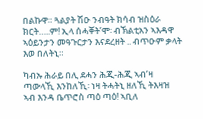በልኩዋ። ጓልያት ሽዑ ንብዓት ክሳብ ዝስዕራ ክርት…..ም! ኢላ ሰሓቐት’ሞ፡ ብኽልቲአን ኣእዳዋ ኣዕይንታን መዓጉርታን እናደረዘት .. ብጥዑም ቃላት እወ በለትኒ።

ካብኡ ሕራይ በሊ ደሓን ሕጂ-ሕጂ ኣብ’ዛ ጣውላኺ እንከለኺ፡ ነዛ ትሓትኒ ዘለኺ ትእዛዝ ኣብ እንዳ ቤጥሮስ ጣዕ ጣዕ! ኣቢለ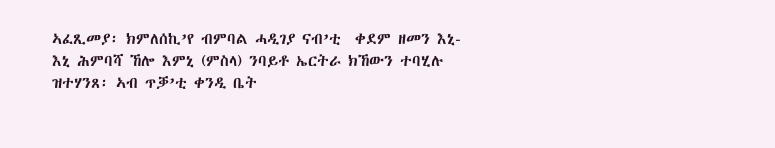ኣፈጺመያ፡ ክምለሰኪ’የ ብምባል ሓዲገያ ናብ’ቲ  ቀደም ዘመን እኒ-እኒ ሕምባሻ ኸሎ እምኒ (ምስላ) ንባይቶ ኤርትራ ክኸውን ተባሂሉ ዝተሃንጸ፡ ኣብ ጥቓ’ቲ ቀንዲ ቤት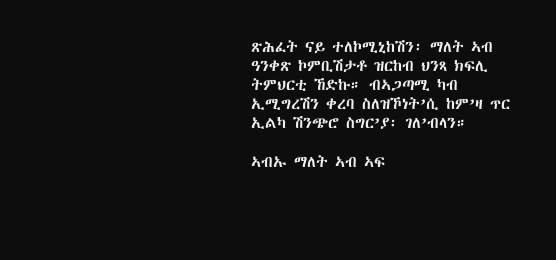ጽሕፈት ናይ ተለኮሚኒከሽን፡ ማለት ኣብ ዓንቀጽ ኮምቢሽታቶ ዝርከብ ህንጻ ክፍሊ ትምህርቲ ኸድኩ። ብኣጋጣሚ ካብ ኢሚግረሽን ቀረባ ስለዝኾነት’ሲ ከም’ዛ ጥር ኢልካ ሽንጭሮ ስግር’ያ፡ ገለ’ብላን።

ኣብኡ ማለት ኣብ ኣፍ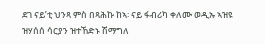ደገ ናይ’ቲ ህንጻ ምስ በጻሕኩ ከኣ፡ ናይ ፋብሪካ ቀለሙ ወዲኡ ኣዝዩ ዝሃሰሰ ሳርያን ዝተኸድኑ ሽማግለ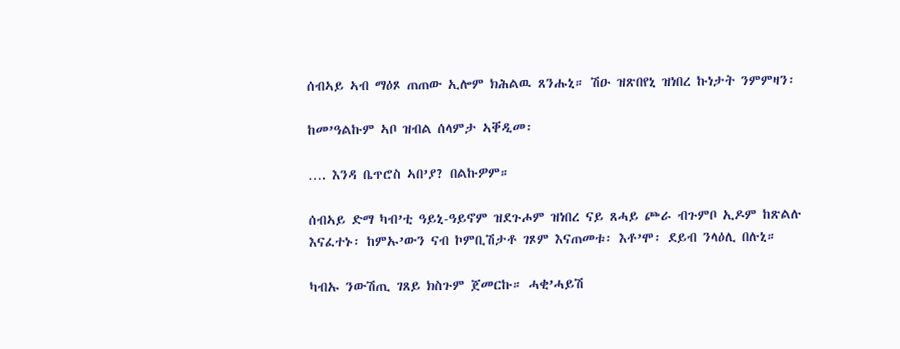ሰብኣይ ኣብ ማዕጾ ጠጠው ኢሎም ክሕልዉ ጸንሑኒ። ሽዑ ዝጽበየኒ ዝነበረ ኩነታት ንምምዛን፡

ከመ’ዓልኩም ኣቦ ዝብል ሰላምታ ኣቐዲመ፡

…. እንዳ ቤጥሮስ ኣበ’ያ? በልኩዎም።

ሰብኣይ ድማ ካብ’ቲ ዓይኒ-ዓይኖም ዝደጉሖም ዝነበረ ናይ ጸሓይ ጮራ ብጉምቦ ኢዶም ከጽልሉ እናፈተኑ፡ ከምኡ’ውን ናብ ኮምቢሽታቶ ገጾም እናጠመቱ፡ እቶ’ሞ፡ ደይብ ንላዕሊ በሉኒ።

ካብኡ ንውሽጢ ገጸይ ክስጉም ጀመርኩ። ሓቂ’ሓይሽ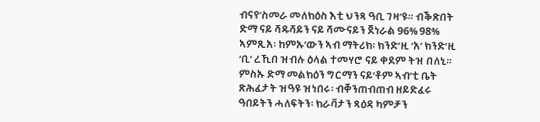ብናየ’ስመራ መለክዕስ እቲ ህንጻ ዓቢ ገዛ’ዩ። ብቕጽበት ድማ ናይ ሻዱሻይን ናይ ሻሙናይን ጀነራል 96% 98% ኣምጺአ፡ ከምኡ’ውን ኣብ ማትሪክ፡ ክንድ’ዚ ‘አ’ ክንድ’ዚ ‘ቢ’ ረኺበ ዝብሉ ዕላል ተመሃሮ ናይ ቀደም ትዝ በለኒ። ምስኡ ድማ መልክዕን ግርማን ናይ’ቶም ኣብ’ቲ ቤት ጽሕፈታት ዝዓዩ ዝነበሩ፡ ብቐንጠብጠብ ዘይድፈሩ ዓበይትን ሓለፍትን፡ ክራቫታን ጻዕዳ ካምቻን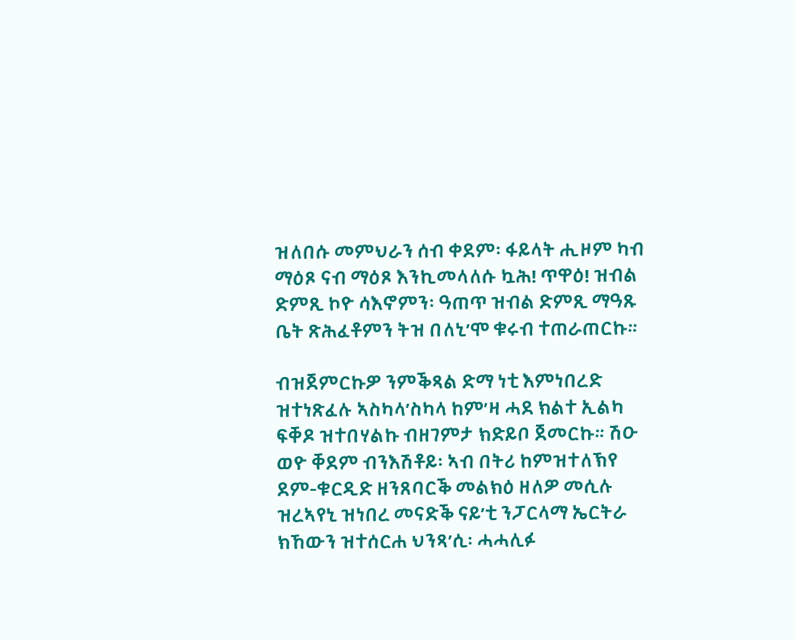ዝለበሱ መምህራን ሰብ ቀደም፡ ፋይላት ሒዞም ካብ ማዕጾ ናብ ማዕጾ እንኪመላለሱ ኳሕ! ጥዋዕ! ዝብል ድምጺ ኮዮ ሳእኖምን፡ ዓጠጥ ዝብል ድምጺ ማዓጹ ቤት ጽሕፈቶምን ትዝ በለኒ’ሞ ቁሩብ ተጠራጠርኩ።

ብዝጀምርኩዎ ንምቕጻል ድማ ነቲ እምነበረድ ዝተነጽፈሉ ኣስካላ’ስካላ ከም’ዛ ሓደ ክልተ ኢልካ ፍቐዶ ዝተበሃልኩ ብዘገምታ ክድይቦ ጀመርኩ። ሽዑ ወዮ ቐደም ብንእሽቶይ፡ ኣብ በትሪ ከምዝተለኽየ ደም-ቁርዲድ ዘንጸባርቕ መልክዕ ዘለዎ መሲሉ ዝረኣየኒ ዝነበረ መናድቕ ናይ’ቲ ንፓርላማ ኤርትራ ክኸውን ዝተሰርሐ ህንጻ’ሲ፡ ሓሓሊፉ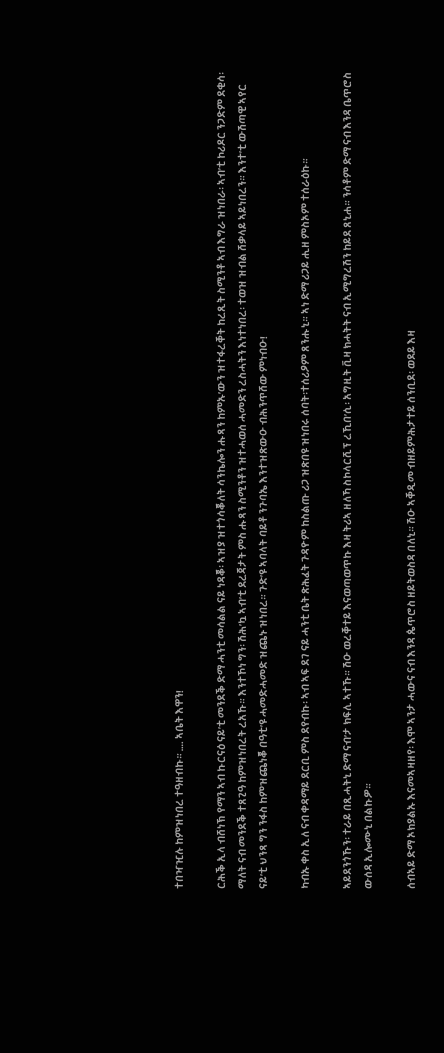ተበዣዢሉ ከምዝነበረ ተዓዘብኩ። …. ኣቤት እዋን!

ርሕቕ ኢላ ብሸነኽ የማን ኣብ ኩርናዕ ናይ’ቲ መንደቕ ድማ ሓንቲ መሳልል ናይ ነዳቖ፡ ኣዝያ ዝተጎሳቖለት ሳንኬሎን ሑጻን ከምኡ’ውን ዝተፋረቐት ከረጺት ስሚንቶ ኣብ እግራ ዝነበራ፡ ኣብ’ቲ ኮሪዶር ንጋድም ደቂሳ፡ ማለት ናብ መንደቕ ተጸጊዓ ከምዝነበረት ረአኹ። እንተኾነ ግን፡ ሽሕ’ኳ ኣብ’ቲ ደረጃታት ምስ ሑጻን ስሚንቶን ዝተሓወሰ ሓመድን ረስሓትን እነተነበረ፡ ተወዝ ዝብል ሸቃላይ ኣይነበረን። እንተ’ቲ ውሽጣዊ ኣየር ናይ’ቲ ህንጻ ግን ንፋስ ከምዝጨነቖ በዓቲ’ዩ ሓመድሓመድ ዝጨኑ ዝነበረ። ጉድ’ዩ ኣባላት ባይቶ ንጉባኤ እንተዝጽውዑ ብሕንጥሸው ምነብዑ!

ካብኡ ቀስ ኢለ ናብ ቀዳማይ ደርቢ ምስ ደየብኩ፡ ኣብ ኣፍ ደገ ናይ ሓንቲ ቤት ጽሕፈት ጉዳዮም ከስልጡ ሪጋ ዝጽበዩ ዝነበሩ ሰባት፡ተሰሪዖም ጸንሑኒ። ኣነ ድማ ሪጋይ ሒዘ ምስኦም ተሰራዕኩ።

ኣይደንጎኹን፡ ተራይ በጺሓትኒ ድማ ናብ’ታ ክፍሊ ኣተኹ። ሽዑ ወረቐተይ እናወጣወጥኩ እዛ ትሪኣ ዘለኻ ስኮላርሺፕ ረኺበ’ሲ፡ አግዚት ቪዛ ክሓትት ናብ ኢሚግረሽን ከይደ ጸኒሐ። ንሳቶም ድማ ናብ እንዳ ቤጥሮስ ውሰዳ ኢሎሙኒ በልኩዎ።

ሰብኣይ ድማ ኦክያልኡ እናመኣዛዘየ፡ እሞ ኣንታ ሓውና ናብ እንዳ ጴጥሮስ ዘይትወስዳ በለኒ። ሽዑ ኣቐዲመ ብዘይምሕታተይ ሰንቢደ፡ ወደይ እዛ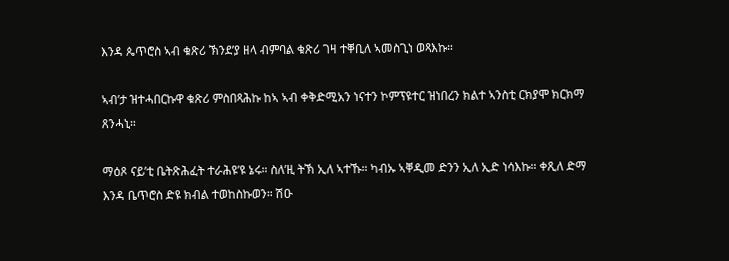እንዳ ጴጥሮስ ኣብ ቁጽሪ ኽንደ’ያ ዘላ ብምባል ቁጽሪ ገዛ ተቐቢለ ኣመስጊነ ወጻእኩ።

ኣብ’ታ ዝተሓበርኩዋ ቁጽሪ ምስበጻሕኩ ከኣ ኣብ ቀቅድሚአን ነናተን ኮምፕዩተር ዝነበረን ክልተ ኣንስቲ ርክያሞ ክርክማ ጸንሓኒ።

ማዕጾ ናይ’ቲ ቤትጽሕፈት ተራሕዩ’ዩ ኔሩ። ስለ’ዚ ትኽ ኢለ ኣተኹ። ካብኡ ኣቐዲመ ድንን ኢለ ኢድ ነሳእኩ። ቀጺለ ድማ እንዳ ቤጥሮስ ድዩ ክብል ተወከስኩወን። ሽዑ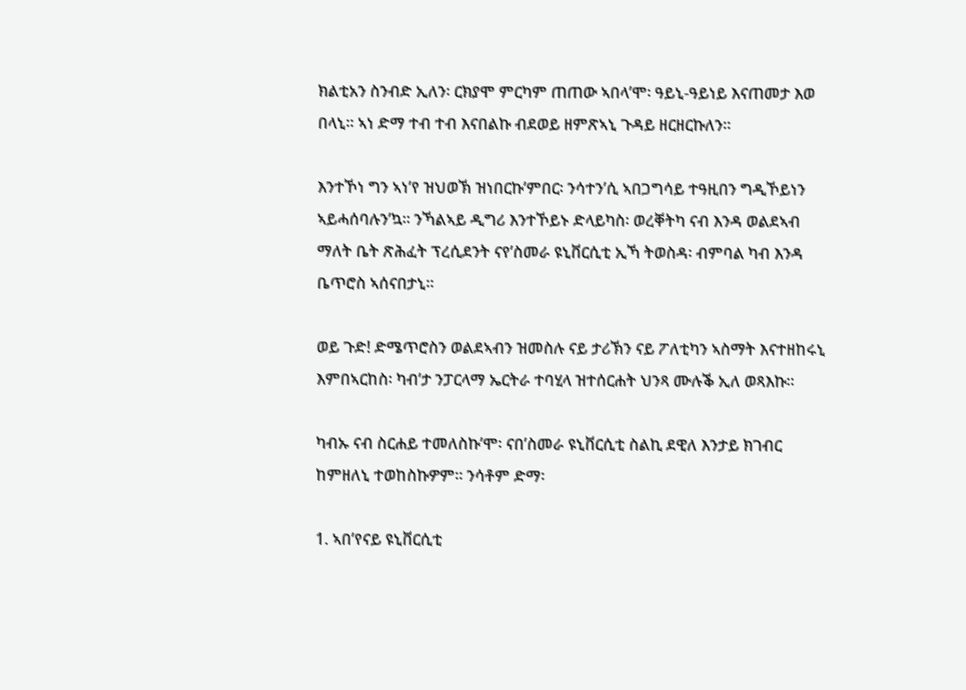ክልቲአን ስንብድ ኢለን፡ ርክያሞ ምርካም ጠጠው ኣበላ’ሞ፡ ዓይኒ-ዓይነይ እናጠመታ እወ በላኒ። ኣነ ድማ ተብ ተብ እናበልኩ ብደወይ ዘምጽኣኒ ጉዳይ ዘርዘርኩለን።

እንተኾነ ግን ኣነ’የ ዝህወኽ ዝነበርኩ’ምበር፡ ንሳተን’ሲ ኣበጋግሳይ ተዓዚበን ግዲኾይነን ኣይሓሰባሉን’ኳ። ንኻልኣይ ዲግሪ እንተኾይኑ ድላይካስ፡ ወረቐትካ ናብ እንዳ ወልደኣብ ማለት ቤት ጽሕፈት ፕረሲደንት ናየ’ስመራ ዩኒቨርሲቲ ኢኻ ትወስዳ፡ ብምባል ካብ እንዳ ቤጥሮስ ኣሰናበታኒ።

ወይ ጉድ! ድሜጥሮስን ወልደኣብን ዝመስሉ ናይ ታሪኽን ናይ ፖለቲካን ኣስማት እናተዘከሩኒ እምበኣርከስ፡ ካብ’ታ ንፓርላማ ኤርትራ ተባሂላ ዝተሰርሐት ህንጻ ሙሉቕ ኢለ ወጻእኩ።

ካብኡ ናብ ስርሐይ ተመለስኩ’ሞ፡ ናበ’ስመራ ዩኒቨርሲቲ ስልኪ ደዊለ እንታይ ክገብር ከምዘለኒ ተወከስኩዎም። ንሳቶም ድማ፡

1. ኣበ’የናይ ዩኒቨርሲቲ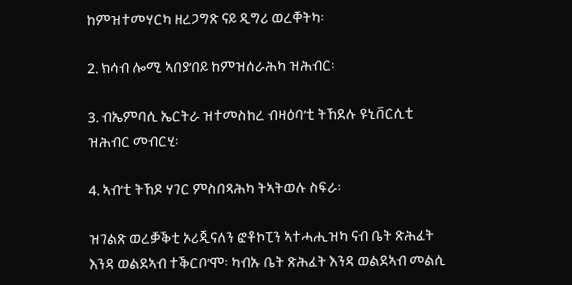ከምዝተመሃርካ ዘረጋግጽ ናይ ዲግሪ ወረቐትካ፡

2. ክሳብ ሎሚ ኣበያ’በይ ከምዝሰራሕካ ዝሕብር፡

3. ብኤምባሲ ኤርትራ ዝተመስከረ ብዛዕባ’ቲ ትኸደሉ ዩኒቨርሲቲ ዝሕብር መብርሂ፡

4. ኣብ’ቲ ትኸዶ ሃገር ምስበጻሕካ ትኣትወሉ ስፍራ፡

ዝገልጽ ወረቓቕቲ ኦሪጂናለን ፎቶኮፒን ኣተሓሒዝካ ናብ ቤት ጽሕፈት እንዳ ወልደኣብ ተቕርቦ’ሞ፡ ካብኡ ቤት ጽሕፈት እንዳ ወልደኣብ መልሲ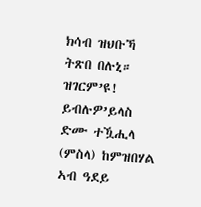ክሳብ ዝህቡኻ ትጽበ በሉኒ። ዝገርም’ዩ! ይብሉዎ’ይላስ ድሙ ተዃሒላ (ምስላ) ከምዝበሃል ኣብ ዓደይ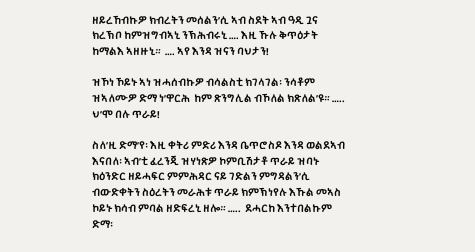ዘይረኸብኩዎ ክብረትን መሰልን’ሲ ኣብ ስደት ኣብ ዓዲ ጓና ክረኽቦ ከምዝግብኣኒ ንኽሕብሩኒ …. እዚ ኹሉ ቅጥዕታት ከማልእ ኣዘዙኒ።  …. ኣየ እንዳ ዝናን ባህታን!

ዝኾነ ኾይኑ ኣነ ዝሓሰብኩዎ ብሳልስቲ ክገላገል፡ ንሳቶም ዝኣለሙዎ ድማ ነ’ዋርሕ  ከም ጽንግሊል ብኾለል ክጽለል’ዩ። ….. ህ’ሞ በሉ ጥራይ!

ስለ’ዚ ድማ’የ፡ እዚ ቀትሪ ምድሪ እንዳ ቤጥሮስዶ እንዳ ወልደኣብ እናበለ፡ ኣብ’ቲ ፈረንጂ ዝሃነጽዎ ኮምቢሽታቶ ጥራይ ዝባኑ ክዕንድር ዘይሓፍር ምምሕዳር ናይ ገድልን ምግዳልን’ሲ ብውድቀትን ስዕረትን መራሕቱ ጥራይ ክምኽነየሉ እኹል መኣስ ኮይኑ ክሳብ ምባል ዘድፍረኒ ዘሎ። …..  ደሓርከ እንተበልኩም ድማ፡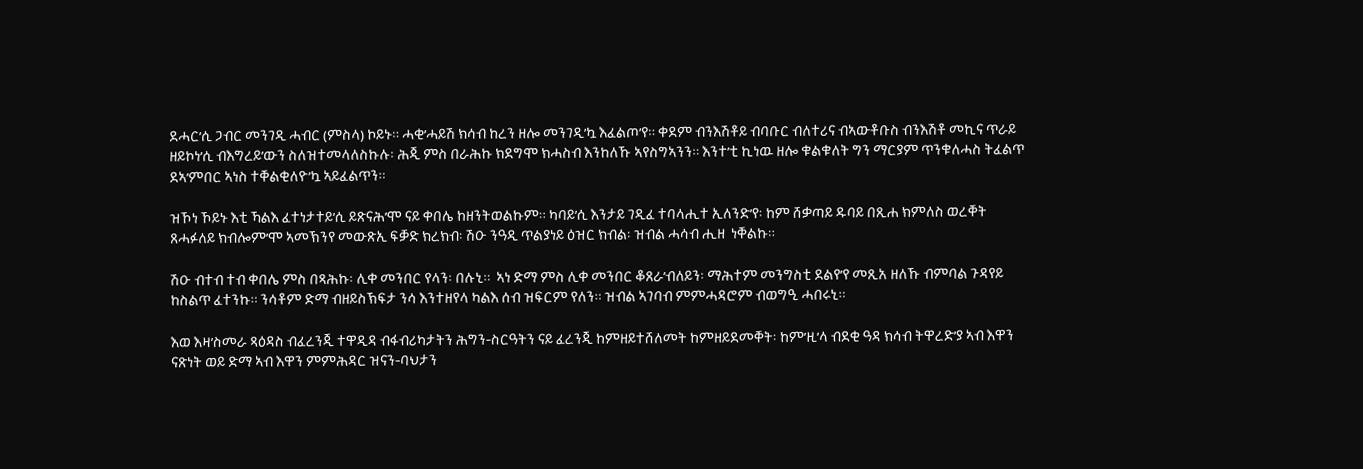ደሓር’ሲ ጋብር መንገዲ ሓብር (ምስላ) ኮይኑ። ሓቂ’ሓይሽ ክሳብ ከረን ዘሎ መንገዲ’ኳ እፈልጦ’የ። ቀደም ብንእሽቶይ ብባቡር ብለተሪና ብኣውቶቡስ ብንእሽቶ መኪና ጥራይ ዘይኮነ’ሲ ብእግረይ’ውን ስለዝተመላለስኩሉ፡ ሕጂ ምስ በራሕኩ ክደግሞ ክሓስብ እንከለኹ ኣየስግኣንን። እንተ’ቲ ኪነዉ ዘሎ ቁልቁለት ግን ማርያም ጥንቁለሓስ ትፈልጥ ደኣ’ምበር ኣነስ ተቐልቂለዮ’ኳ ኣይፈልጥን።

ዝኾነ ኾይኑ እቲ ኻልእ ፈተነታተይ’ሲ ይጽናሕ’ሞ ናይ ቀበሌ ከዘንትወልኩም። ካባይ’ሲ እንታይ ገዲፈ ተባላሒተ ኢለንድ’የ፡ ከም ሸቃጣይ ዱባይ በጺሐ ክምለስ ወረቐት ጸሓፉለይ ክብሎም’ሞ ኣመኽንየ መውጽኢ ፍቓድ ክረክብ፡ ሽዑ ንዓዲ ጥልያነይ ዕዝር ክብል፡ ዝብል ሓሳብ ሒዘ  ነቐልኩ።

ሽዑ ብተብ ተብ ቀበሌ ምስ በጻሕኩ፡ ሊቀ መንበር የላን፡ በሉኒ።  ኣነ ድማ ምስ ሊቀ መንበር ቆጸራ’ብለይን፡ ማሕተም መንግስቲ ደልየ’የ መጺአ ዘለኹ ብምባል ጉዳየይ ከስልጥ ፈተንኩ። ንሳቶም ድማ ብዘይስኽፍታ ንሳ እንተዘየላ ካልእ ሰብ ዝፍርም የለን። ዝብል ኣገባብ ምምሓዳሮም ብወግዒ ሓበሩኒ።

እወ እዛ’ስመራ ጻዕዳስ ብፈረንጂ ተዋዲዳ ብፋብሪካታትን ሕግን-ስርዓትን ናይ ፈረንጂ ከምዘይተሸለመት ከምዘይደመቐት፡ ከም’ዚ’ላ ብደቂ ዓዳ ክሳብ ትዋረድ’ያ ኣብ እዋን ናጽነት ወይ ድማ ኣብ እዋን ምምሕዳር ዝናን-ባህታን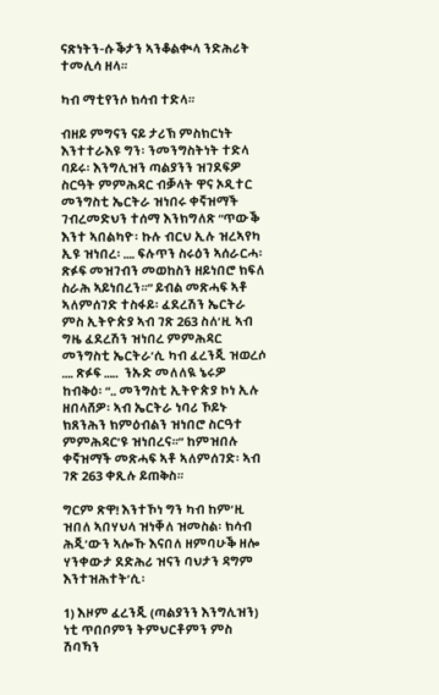ናጽነትን-ሱቕታን ኣንቆልቊላ ንድሕሪት ተመሊሳ ዘላ።

ካብ ማቲየንሶ ክሳብ ተድላ።

ብዘይ ምግናን ናይ ታሪኽ ምስክርነት እንተተራእዩ ግን፡ ንመንግስትነት ተድላ ባይሩ፡ እንግሊዝን ጣልያንን ዝገደፍዎ ስርዓት ምምሕዳር ብቓላት ዋና ኦዲተር መንግስቲ ኤርትራ ዝነበሩ ቀኛዝማች ገብረመድህን ተሰማ እንክግለጽ “ጥውቕ እንተ ኣበልካዮ፡ ኩሉ ብርህ ኢሉ ዝረኣየካ ኢዩ ዝነበረ፡ …. ፍሉጥን ስሩዕን ኣሰራርሓ፡ ጽፉፍ መዝገብን መወከስን ዘይነበሮ ክፍለ ስራሕ ኣይነበረን።” ይብል መጽሓፍ ኣቶ ኣለምሰገድ ተስፋይ፡ ፈደረሽን ኤርትራ ምስ ኢትዮጵያ ኣብ ገጽ 263 ስለ’ዚ ኣብ ግዜ ፈደረሽን ዝነበረ ምምሕዳር መንግስቲ ኤርትራ’ሲ ካብ ፈረንጂ ዝወረሶ …. ጽፉፍ …..  ንኡድ መለለዪ ኔሩዎ ከብቅዕ፡ “.. መንግስቲ ኢትዮጵያ ኮነ ኢሉ ዘበላሸዎ፡ ኣብ ኤርትራ ነባሪ ኾይኑ ክጸንሕን ክምዕብልን ዝነበሮ ስርዓተ ምምሕዳር’ዩ ዝነበረና።” ከምዝበሉ ቀኛዝማች መጽሓፍ ኣቶ ኣለምሰገድ፡ ኣብ ገጽ 263 ቀጺሉ ይጠቅስ።

ግርም ጽዋ! እንተኾነ ግን ካብ ከም’ዚ ዝበለ ኣበሃህላ ዝነቐለ ዝመስል፡ ክሳብ ሕጂ’ውን ኣሎኹ እናበለ ዘምባሁቕ ዘሎ ሃንቀውታ ደድሕሪ ዝናን ባህታን ዳግም እንተዝሕተት’ሲ፡

1) እዞም ፈረንጂ (ጣልያንን እንግሊዝን) ነቲ ጥበቦምን ትምህርቶምን ምስ ሽባኻን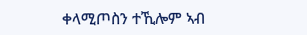ቀላሚጦስን ተኺሎም ኣብ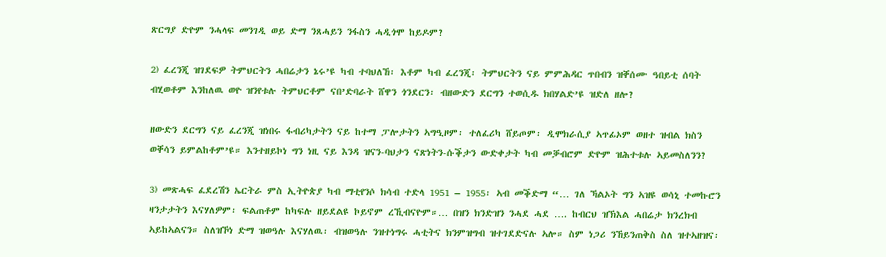ጽርግያ ድዮም ንሓላፍ መንገዲ ወይ ድማ ንጸሓይን ንፋስን ሓዲጎሞ ከይዶም?

2) ፈረንጂ ዝገደፍዎ ትምህርትን ሓበሬታን ኔሩ’ዩ ካብ ተባህለኸ፡ እቶም ካብ ፈረንጂ፡ ትምህርትን ናይ ምምሕዳር ጥበብን ዝቐሰሙ ዓበይቲ ሰባት ብሂወቶም እንከለዉ ወዮ ዝንየቱሉ ትምህርቶም ናበ’ድባራት ሸዋን ጎንደርን፡ ብዘውድን ደርግን ተወሲዱ ክበሃልድ’ዩ ዝድለ ዘሎ?

ዘውድን ደርግን ናይ ፈረንጂ ዝነበሩ ፋብሪካታትን ናይ ከተማ ፓሎታትን ኣግዒዞም፡ ተለፈሪካ ሸይጦም፡ ዲሞክራሲያ ኣጥፊኦም ወዘተ ዝብል ክስን ወቐሳን ይምልከቶም’ዩ። እንተዘይኮነ ግን ነዚ ናይ እንዳ ዝናን-ባህታን ናጽነትን-ሱቕታን ውድቀታት ካብ መቓብሮም ድዮም ዝሕተቱሉ ኣይመስለንን?

3) መጽሓፍ ፈደረሽን ኤርትራ ምስ ኢትዮጵያ ካብ ማቲየንሶ ክሳብ ተድላ 1951 – 1955፡ ኣብ መቕድማ “… ገለ ኻልኦት ግን ኣዝዩ ወሳኒ ተመኩሮን ዛንታታትን እናሃለዎም፡ ፍልጠቶም ከካፍሉ ዘይደልዩ ኮይኖም ረኺብናዮም።… በዝን ክንድዝን ንሓደ ሓደ …. ከብርህ ዝኽእል ሓበሬታ ክንረክብ ኣይከኣልናን። ስለዝኾነ ድማ ዝወዓሉ እናሃለዉ፡ ብዝወዓሉ ንዝተነግሩ ሓቲትና ክንምዝግብ ዝተገደድናሉ ኣሎ። ስም ነጋሪ ንኸይንጠቅስ ስለ ዝተኣዘዝና፡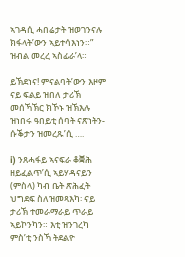ኣገዳሲ ሓበሬታት ዝወገንናሉ ክፋላት’ውን ኣይተሳእነን።” ዝብል መረረ ኣስፊራ’ላ።

ይኽደነና! ምናልባት’ውን እዞም ናይ ፍልይ ዝበለ ታሪኽ መሰኻኽር ክኾኑ ዝኽእሉ ዝነበሩ ዓበይቲ ሰባት ናጽነትን-ሱቕታን ዝመረጹ’ሲ ….

i) ንጸሓፋይ ኣናፍራ ቆቛሕ ዘይፈልጥ’ሲ ኣይሃዳናይን (ምስላ) ካብ ቤት ጽሕፈት ህግደፍ ስለዝመጻእካ፡ ናይ ታሪኽ ተመራማራይ ጥራይ ኣይኮንካን። እቲ ዝንገረካ ምስ’ቲ ንስኻ ትደልዮ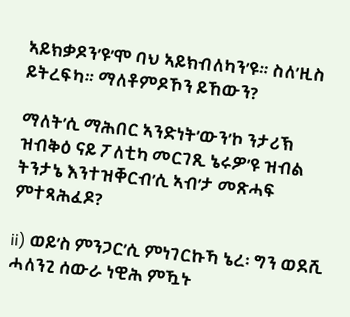ኣይክቃዶን’ዩ’ሞ ባህ ኣይክብለካን’ዩ። ስለ’ዚስ ይትረፍካ። ማለቶምዶኾን ይኸውን?

ማለት’ሲ ማሕበር ኣንድነት’ውን’ኮ ንታሪኽ ዝብቅዕ ናይ ፖለቲካ መርገጺ ኔሩዎ’ዩ ዝብል ትንታኔ እንተዝቐርብ’ሲ ኣብ’ታ መጽሓፍ ምተጻሕፈዶ?

ii) ወይ’ስ ምንጋር’ሲ ምነገርኩኻ ኔረ፡ ግን ወደሺ ሓለንጊ ሰውራ ነዊሕ ምዃኑ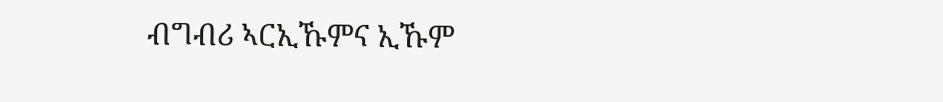ብግብሪ ኣርኢኹምና ኢኹም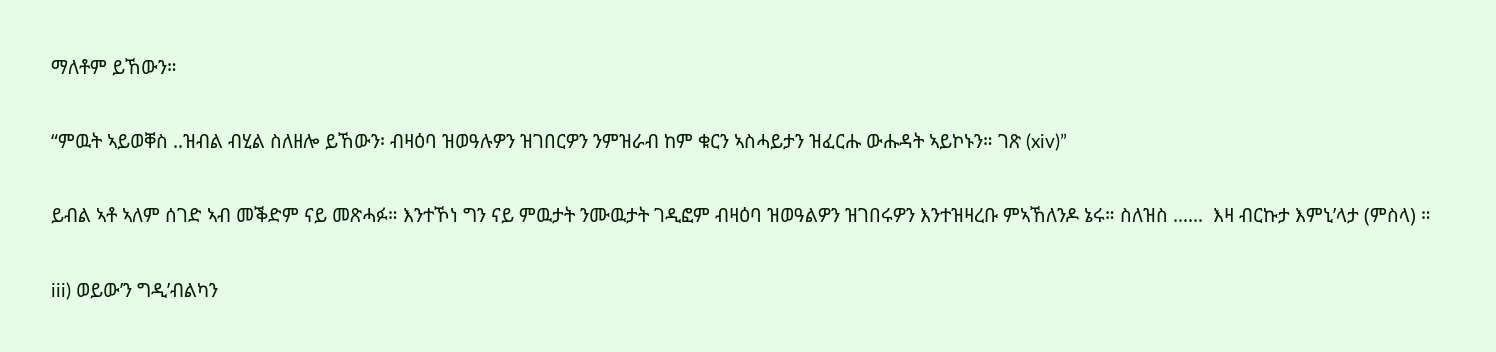ማለቶም ይኸውን።

“ምዉት ኣይወቐስ ..ዝብል ብሂል ስለዘሎ ይኸውን፡ ብዛዕባ ዝወዓሉዎን ዝገበርዎን ንምዝራብ ከም ቁርን ኣስሓይታን ዝፈርሑ ውሑዳት ኣይኮኑን። ገጽ (xiv)”

ይብል ኣቶ ኣለም ሰገድ ኣብ መቕድም ናይ መጽሓፉ። እንተኾነ ግን ናይ ምዉታት ንሙዉታት ገዲፎም ብዛዕባ ዝወዓልዎን ዝገበሩዎን እንተዝዛረቡ ምኣኸለንዶ ኔሩ። ስለዝስ ……  እዛ ብርኩታ እምኒ’ላታ (ምስላ) ።

iii) ወይው’ን ግዲ’ብልካን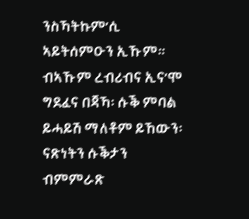ንስኻትኩም’ሲ ኣይትሰምዑን ኢኹም። ብኣኹም ረብሪብና ኢና’ሞ ግደፈና በጃኻ፡ ሱቕ ምባል ይሓይሽ ማለቶም ይኸውን፡ ናጽነትን ሱቕታን ብምምራጽ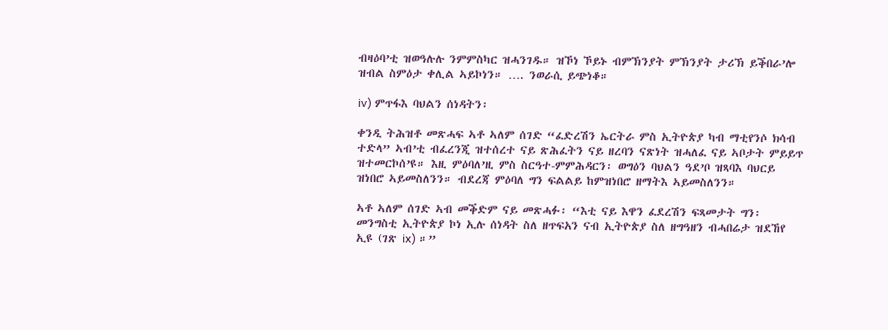ብዛዕባ’ቲ ዝወዓሉሉ ንምምስካር ዝሓንገዱ። ዝኾነ ኾይኑ ብምኽንያት ምኽንያት ታሪኽ ይቕበራ’ሎ ዝብል ስምዕታ ቀሊል ኣይኮነን። …. ንወራሲ ይጭነቆ።

iv) ምጥፋእ ባህልን ሰነዳትን፡

ቀንዲ ትሕዝቶ መጽሓፍ ኣቶ ኣለም ሰገድ “ፈድረሽን ኤርትራ ምስ ኢትዮጵያ ካብ ማቲየንሶ ክሳብ ተድላ” ኣብ’ቲ ብፈረንጂ ዝተሰረተ ናይ ጽሕፈትን ናይ ዘረባን ናጽነት ዝሓለፈ ናይ ኣቦታት ምይይጥ ዝተመርኮሰ’ዩ። እዚ ምዕባለ’ዚ ምስ ስርዓተ-ምምሕዳርን፡ ወግዕን ባህልን ዓደ’ቦ ዝጻባእ ባህርይ ዝነበሮ ኣይመስለንን። ብደረጃ ምዕባለ ግን ፍልልይ ከምዝነበሮ ዘማትእ ኣይመስለንን።

ኣቶ ኣለም ሰገድ ኣብ መቕድም ናይ መጽሓፉ፡ “እቲ ናይ እዋን ፈደረሽን ፍጻመታት ግን፡ መንግስቲ ኢትዮጵያ ኮነ ኢሉ ሰነዳት ስለ ዘጥፍአን ናብ ኢትዮጵያ ስለ ዘግዓዘን ብሓበሬታ ዝደኸየ ኢዩ (ገጽ ix) ።”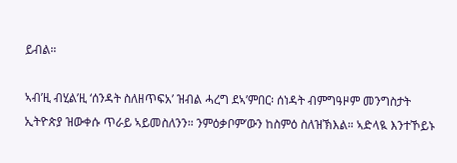ይብል።

ኣብ’ዚ ብሂል’ዚ ‘ሰንዳት ስለዘጥፍአ’ ዝብል ሓረግ ደኣ’ምበር፡ ሰነዳት ብምግዓዞም መንግስታት ኢትዮጵያ ዝውቀሱ ጥራይ ኣይመስለንን። ንምዕቃቦም’ውን ከስምዕ ስለዝኽእል። ኣድላዪ እንተኾይኑ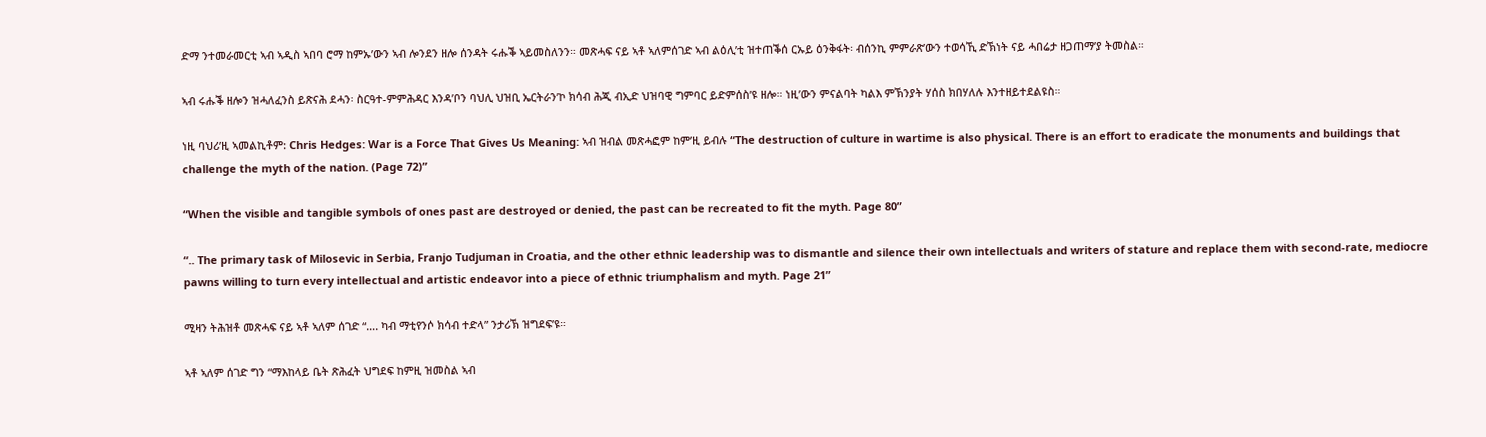ድማ ንተመራመርቲ ኣብ ኣዲስ ኣበባ ሮማ ከምኡ’ውን ኣብ ሎንደን ዘሎ ሰንዳት ሩሑቕ ኣይመስለንን። መጽሓፍ ናይ ኣቶ ኣለምሰገድ ኣብ ልዕሊ’ቲ ዝተጠቕሰ ርኡይ ዕንቅፋት፡ ብሰንኪ ምምራጽ’ውን ተወሳኺ ድኽነት ናይ ሓበሬታ ዘጋጠማ’ያ ትመስል።

ኣብ ሩሑቕ ዘሎን ዝሓለፈንስ ይጽናሕ ደሓን፡ ስርዓተ-ምምሕዳር እንዳ’ቦን ባህሊ ህዝቢ ኤርትራን’ኮ ክሳብ ሕጂ ብኢድ ህዝባዊ ግምባር ይድምሰስ’ዩ ዘሎ። ነዚ’ውን ምናልባት ካልእ ምኽንያት ሃሰስ ክበሃለሉ እንተዘይተደልዩስ።

ነዚ ባህሪ’ዚ ኣመልኪቶም: Chris Hedges: War is a Force That Gives Us Meaning: ኣብ ዝብል መጽሓፎም ከም’ዚ ይብሉ “The destruction of culture in wartime is also physical. There is an effort to eradicate the monuments and buildings that challenge the myth of the nation. (Page 72)”

“When the visible and tangible symbols of ones past are destroyed or denied, the past can be recreated to fit the myth. Page 80”

“.. The primary task of Milosevic in Serbia, Franjo Tudjuman in Croatia, and the other ethnic leadership was to dismantle and silence their own intellectuals and writers of stature and replace them with second-rate, mediocre pawns willing to turn every intellectual and artistic endeavor into a piece of ethnic triumphalism and myth. Page 21”

ሚዛን ትሕዝቶ መጽሓፍ ናይ ኣቶ ኣለም ሰገድ “…. ካብ ማቲየንሶ ክሳብ ተድላ” ንታሪኽ ዝግደፍ’ዩ።

ኣቶ ኣለም ሰገድ ግን “ማእከላይ ቤት ጽሕፈት ህግደፍ ከምዚ ዝመስል ኣብ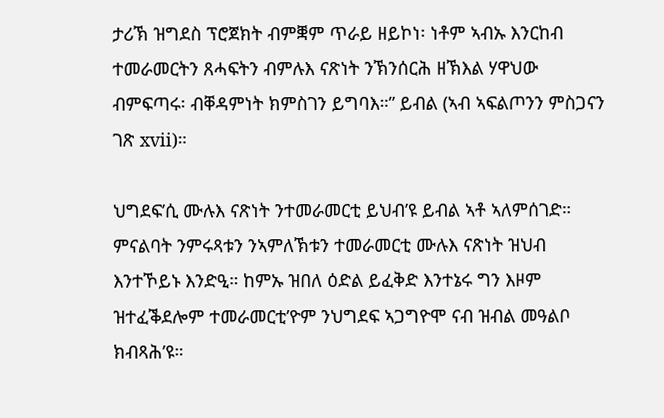ታሪኽ ዝግደስ ፕሮጀክት ብምቛም ጥራይ ዘይኮነ፡ ነቶም ኣብኡ እንርከብ ተመራመርትን ጸሓፍትን ብምሉእ ናጽነት ንኽንሰርሕ ዘኽእል ሃዋህው ብምፍጣሩ፡ ብቐዳምነት ክምስገን ይግባእ።” ይብል (ኣብ ኣፍልጦንን ምስጋናን ገጽ xvii)።

ህግደፍ’ሲ ሙሉእ ናጽነት ንተመራመርቲ ይህብ’ዩ ይብል ኣቶ ኣለምሰገድ። ምናልባት ንምሩጻቱን ንኣምለኽቱን ተመራመርቲ ሙሉእ ናጽነት ዝህብ እንተኾይኑ እንድዒ። ከምኡ ዝበለ ዕድል ይፈቅድ እንተኔሩ ግን እዞም ዝተፈቕደሎም ተመራመርቲ’ዮም ንህግደፍ ኣጋግዮሞ ናብ ዝብል መዓልቦ ክብጻሕ’ዩ።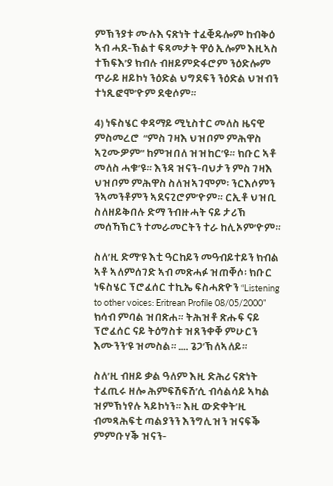ምኽንያቱ ሙሉእ ናጽነት ተፈቒዱሎም ከብቅዕ ኣብ ሓደ-ኽልተ ፍጻመታት ዋዕ ኢሎም እዚኣስ ተኽፍእ’ያ ክብሉ ብዘይምድፋሮም ንዕድሎም ጥራይ ዘይኮነ ንዕድል ህግደፍን ንዕድል ህዝብን ተነጺፎሞ’ዮም ደቂሶም።

4) ነፍስሄር ቀዳማይ ሚኒስተር መለስ ዜናዊ ምስመረሮ  “ምስ ገዛእ ህዝቦም ምሕዋስ ኣጊሙዎም” ከምዝበለ ዝዝከር’ዩ። ክቡር ኣቶ መለስ ሓቁ’ዩ። እንዳ ዝናን-ባህታን ምስ ገዛእ ህዝቦም ምሕዋስ ስለዝኣገሞም፡ ንርእሶምን ንኣመንቶምን ኣደናጊሮም’ዮም። ርኢቶ ህዝቢ ስለዘይቅበሉ ድማ ንብዙሓት ናይ ታሪኽ መሰኻኽርን ተመራመርትን ተራ ከሊኦም’ዮም።

ስለ’ዚ ድማ’ዩ እቲ ዓርከይን መዓብይተይን ክብል ኣቶ ኣለምሰገድ ኣብ መጽሓፉ ዝጠቐሶ፡ ክቡር ነፍስሄር ፕሮፈሰር ተኪኤ ፍስሓጽዮን “Listening to other voices: Eritrean Profile 08/05/2000” ክሳብ ምባል ዝበጽሐ። ትሕዝቶ ጽሑፍ ናይ ፕሮፈሰር ናይ ትዕግስቱ ዝጸንቀቐ ምሁርን እሙንን’ዩ ዝመስል። …. ጌጋ’ኽለኣለይ።

ስለ’ዚ ብዘይ ቃል ዓለም እዚ ድሕሪ ናጽነት ተፈጢሩ ዘሎ ሕምፍሽፍሽ’ሲ ብሳልሳይ ኣካል ዝምኽነየሉ ኣይኮነን። እዚ ውድቀት’ዚ ብመጻሕፍቲ ጣልያንን እንግሊዝን ዝናፍቕ ምምቡሃቕ ዝናን-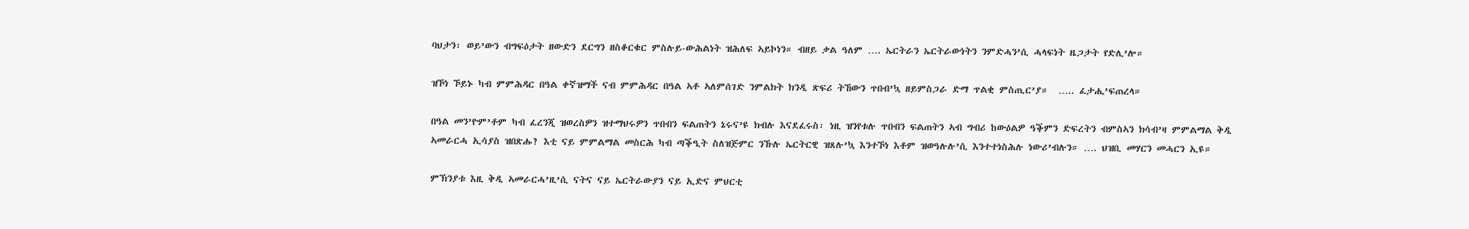ባህታን፡ ወይ’ውን ብግፍዕታት ዘውድን ደርግን ዘስቆርቁር ምስሉይ-ውሕልነት ዝሕለፍ ኣይኮነን። ብዘይ ቃል ዓለም …. ኤርትራን ኤርትራውነትን ንምድሓን’ሲ ሓላፍነት ዜጋታት የድሊ’ሎ።

ዝኾነ ኾይኑ ካብ ምምሕዳር በዓል ቀኛዝማች ናብ ምምሕዳር በዓል ኣቶ ኣለምሰገድ ንምልክት ክንዲ ጽፍሪ ትኸውን ጥበብ’ኳ ዘይምስጋራ ድማ ጥልቂ ምስጢር’ያ።  ….. ፈታሒ’ፍጠረላ።

በዓል መን’ዮም’ቶም ካብ ፈረንጂ ዝወረስዎን ዝተማህሩዎን ጥበብን ፍልጠትን ኔሩና’ዩ ክብሉ እናደፈሩስ፡ ነዚ ዝንየቱሉ ጥበብን ፍልጠትን ኣብ ግብሪ ከውዕልዎ ዓቕምን ድፍረትን ብምስኣን ክሳብ’ዛ ምምልማል ቅዲ ኣመራርሓ ኢሳያስ ዝበጽሑ? እቲ ናይ ምምልማል መስርሕ ካብ ጣቕዒት ስለዝጅምር ንኹሉ ኤርትርዊ ዝጸሉ’ኳ እንተኾነ እቶም ዝወዓሉሉ’ሲ እንተተነስሕሉ ነውሪ’ብሉን። …. ህዝቢ መሃርን መሓርን ኢዩ።

ምኽንያቱ እዚ ቅዲ ኣመራርሓ’ዚ’ሲ ናትና ናይ ኤርትራውያን ናይ ኢድና ምህርቲ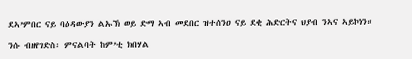ደኣ’ምበር ናይ ባዕዳውያን ልኡኽ ወይ ድማ ኣብ መደበር ዝተሰንዐ ናይ ደቂ ሕድርትና ህያብ ንኣና ኣይኮነን።

ንሱ ብዘየገድስ፡ ምናልባት ከም’ቲ ክበሃል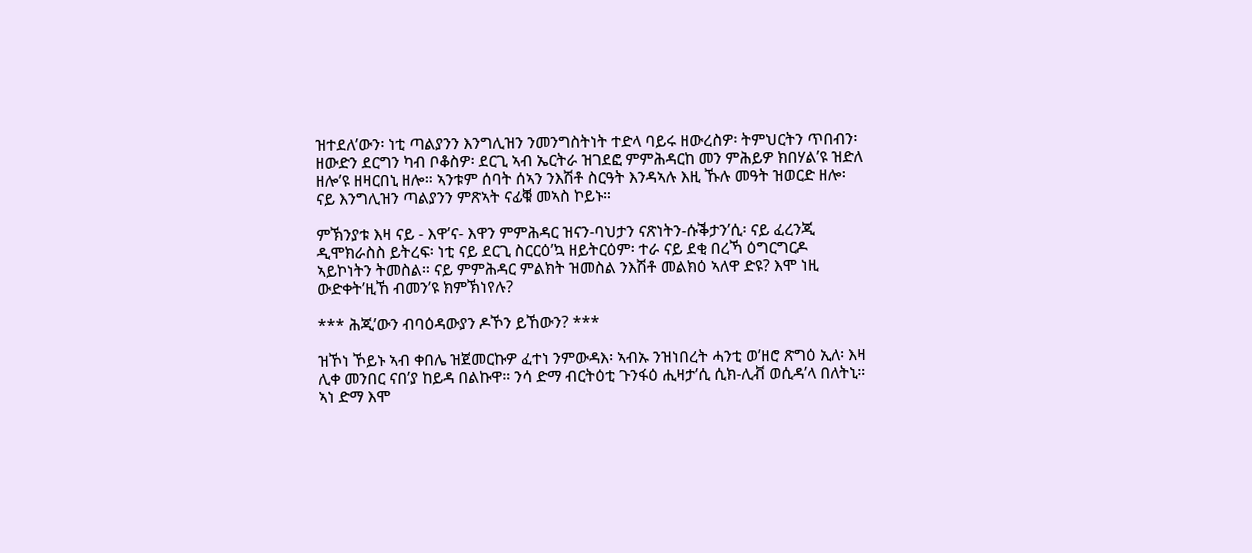ዝተደለ’ውን፡ ነቲ ጣልያንን እንግሊዝን ንመንግስትነት ተድላ ባይሩ ዘውረስዎ፡ ትምህርትን ጥበብን፡ ዘውድን ደርግን ካብ ቦቆስዎ፡ ደርጊ ኣብ ኤርትራ ዝገደፎ ምምሕዳርከ መን ምሕይዎ ክበሃል’ዩ ዝድለ ዘሎ’ዩ ዘዛርበኒ ዘሎ። ኣንቱም ሰባት ሰኣን ንእሽቶ ስርዓት እንዳኣሉ እዚ ኹሉ መዓት ዝወርድ ዘሎ፡ ናይ እንግሊዝን ጣልያንን ምጽኣት ናፊቑ መኣስ ኮይኑ።

ምኽንያቱ እዛ ናይ - እዋ’ና- እዋን ምምሕዳር ዝናን-ባህታን ናጽነትን-ሱቕታን’ሲ፡ ናይ ፈረንጂ ዲሞክራስስ ይትረፍ፡ ነቲ ናይ ደርጊ ስርርዕ’ኳ ዘይትርዕም፡ ተራ ናይ ደቂ በረኻ ዕግርግርዶ ኣይኮነትን ትመስል። ናይ ምምሕዳር ምልክት ዝመስል ንእሽቶ መልክዕ ኣለዋ ድዩ? እሞ ነዚ ውድቀት’ዚኸ ብመን’ዩ ክምኽነየሉ?

*** ሕጂ’ውን ብባዕዳውያን ዶኾን ይኸውን? ***

ዝኾነ ኾይኑ ኣብ ቀበሌ ዝጀመርኩዎ ፈተነ ንምውዳእ፡ ኣብኡ ንዝነበረት ሓንቲ ወ’ዘሮ ጽግዕ ኢለ፡ እዛ ሊቀ መንበር ናበ’ያ ከይዳ በልኩዋ። ንሳ ድማ ብርትዕቲ ጉንፋዕ ሒዛታ’ሲ ሲክ-ሊቭ ወሲዳ’ላ በለትኒ። ኣነ ድማ እሞ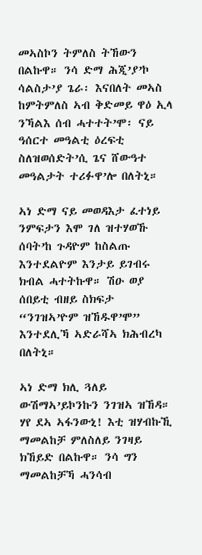መኣስኮን ትምለስ ትኸውን በልኩዋ። ንሳ ድማ ሕጂ’ያ’ኮ ሳልስታ’ያ ጌራ፡ እናበለት መኣስ ከምትምለስ ኣብ ቅድመይ ዋዕ ኢላ ንኻልእ ሰብ ሓተተት’ሞ፡ ናይ ዓሰርተ መዓልቲ ዕረፍቲ ስለዝወሰድት’ሲ ጌና ሸውዓተ መዓልታት ተሪፉዋ’ሎ በለትኒ።

ኣነ ድማ ናይ መወዳእታ ፈተነይ ንምፍታን እሞ ገለ ዝተሃወኹ ሰባት’ከ ጉዳዮም ከስልጡ እንተደልዮም እንታይ ይገብሩ ክብል ሓተትኩዋ። ሽዑ ወያ ሰበይቲ ብዘይ ስክፍታ “ንገዝኣ’ዮም ዝኸዱዋ’ሞ” እንተደሊኻ ኣድራሻኣ ክሕብረካ በለትኒ።

ኣነ ድማ ክሊ ጓለይ ውሽማኣ’ይኮንኩን ንገዝኣ ዝኸዳ። ሃየ ደኣ ኣፋንውኒ! እቲ ዝሃብኩኺ ማመልከቻ ምለስለይ ንገዛይ ክኸይድ በልኩዋ። ንሳ ግን ማመልከቻኻ ሓንሳብ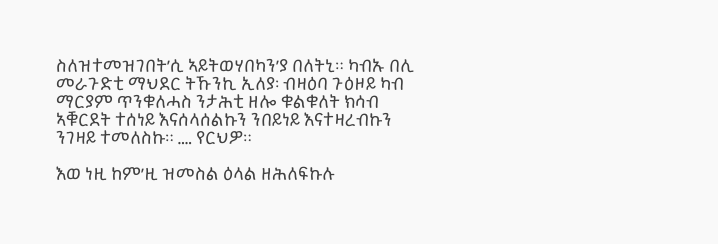ስለዝተመዝገበት’ሲ ኣይትወሃበካን’ያ በለትኒ። ካብኡ በሊ መራጉድቲ ማህደር ትኹንኪ ኢለያ፡ ብዛዕባ ጉዕዞይ ካብ ማርያም ጥንቁለሓስ ንታሕቲ ዘሎ ቁልቁለት ክሳብ ኣቑርደት ተሰነይ እናሰላሰልኩን ንበይነይ እናተዛረብኩን ንገዛይ ተመለስኩ። …. የርህዎ።

እወ ነዚ ከም’ዚ ዝመስል ዕላል ዘሕለፍኩሉ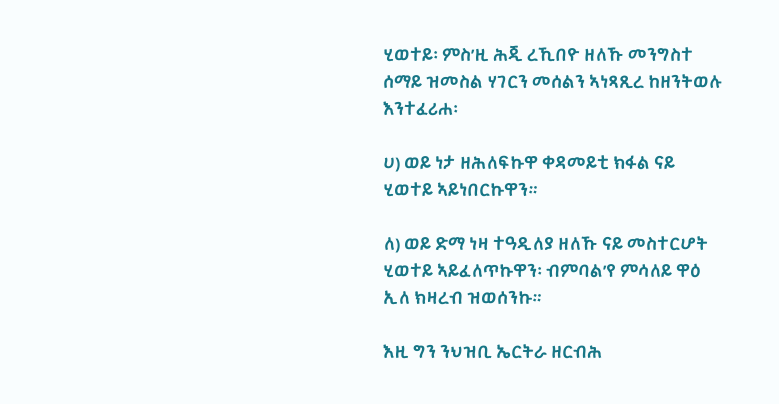ሂወተይ፡ ምስ’ዚ ሕጂ ረኺበዮ ዘለኹ መንግስተ ሰማይ ዝመስል ሃገርን መሰልን ኣነጻጺረ ከዘንትወሉ እንተፈሪሐ፡

ሀ) ወይ ነታ ዘሕለፍኩዋ ቀዳመይቲ ክፋል ናይ ሂወተይ ኣይነበርኩዋን።

ለ) ወይ ድማ ነዛ ተዓዲለያ ዘለኹ ናይ መስተርሆት ሂወተይ ኣይፈለጥኩዋን፡ ብምባል’የ ምሳለይ ዋዕ ኢለ ክዛረብ ዝወሰንኩ።

እዚ ግን ንህዝቢ ኤርትራ ዘርብሕ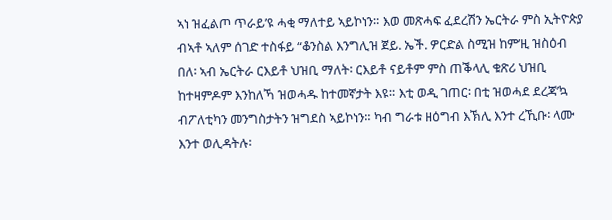ኣነ ዝፈልጦ ጥራይ’ዩ ሓቂ ማለተይ ኣይኮነን። እወ መጽሓፍ ፈደረሽን ኤርትራ ምስ ኢትዮጵያ ብኣቶ ኣለም ሰገድ ተስፋይ “ቆንስል እንግሊዝ ጀይ. ኤች. ዎርድል ስሚዝ ከም’ዚ ዝስዕብ በለ፡ ኣብ ኤርትራ ርእይቶ ህዝቢ ማለት፡ ርእይቶ ናይቶም ምስ ጠቕላሊ ቁጽሪ ህዝቢ ከተዛምዶም እንከለኻ ዝወሓዱ ከተመኛታት እዩ። እቲ ወዲ ገጠር፡ በቲ ዝወሓደ ደረጃ’ኳ ብፖለቲካን መንግስታትን ዝግደስ ኣይኮነን። ካብ ግራቱ ዘዕግብ እኽሊ እንተ ረኺቡ፡ ላሙ እንተ ወሊዳትሉ፡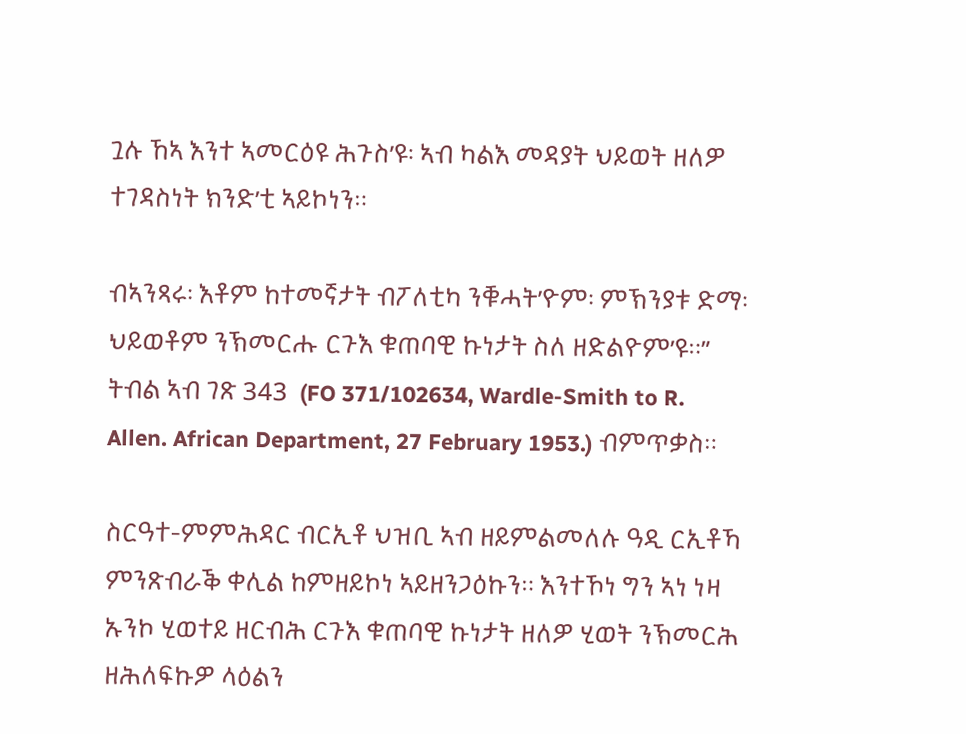ጓሉ ኸኣ እንተ ኣመርዕዩ ሕጉስ’ዩ፡ ኣብ ካልእ መዳያት ህይወት ዘለዎ ተገዳስነት ክንድ’ቲ ኣይኮነን።

ብኣንጻሩ፡ እቶም ከተመኛታት ብፖለቲካ ንቑሓት’ዮም፡ ምኽንያቱ ድማ፡ ህይወቶም ንኽመርሑ ርጉእ ቁጠባዊ ኩነታት ስለ ዘድልዮም’ዩ።” ትብል ኣብ ገጽ 343  (FO 371/102634, Wardle-Smith to R. Allen. African Department, 27 February 1953.) ብምጥቃስ።

ስርዓተ-ምምሕዳር ብርኢቶ ህዝቢ ኣብ ዘይምልመለሉ ዓዲ ርኢቶኻ ምንጽብራቕ ቀሊል ከምዘይኮነ ኣይዘንጋዕኩን። እንተኾነ ግን ኣነ ነዛ ኡንኮ ሂወተይ ዘርብሕ ርጉእ ቁጠባዊ ኩነታት ዘለዎ ሂወት ንኽመርሕ ዘሕለፍኩዎ ላዕልን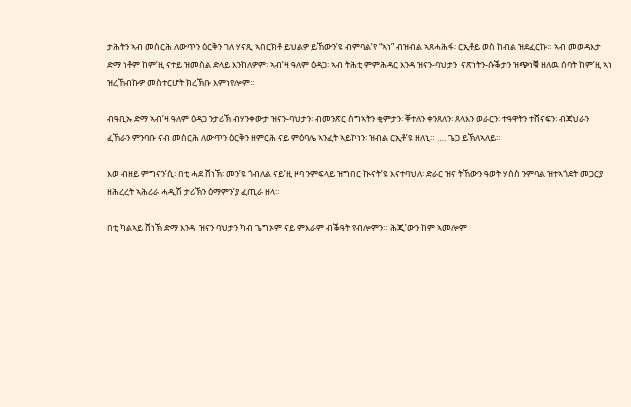ታሕትን ኣብ መስርሕ ለውጥን ዕርቅን ገለ ሃናጺ ኣበርክቶ ይህልዎ ይኸውን’ዩ ብምባል’የ “ኣነ” ብዝብል ኣጸሓሕፋ፡ ርኢቶይ ወስ ከብል ዝደፈርኩ። ኣብ መወዳእታ ድማ ነቶም ከም’ዚ ናተይ ዝመስል ድላይ እንከለዎም፡ ኣብ’ዛ ዓለም ዕዳጋ፡ ኣብ ትሕቲ ምምሕዳር እንዳ ዝናን-ባህታን  ናጽነትን-ሱቕታን ዝጭነቑ ዘለዉ ሰባት ከም’ዚ ኣነ ዝረኸብኩዎ መስተርሆት ክረኽቡ እምነየሎም።

ብዓቢኡ ድማ ኣብ’ዛ ዓለም ዕዳጋ ንታሪኽ ብሃንቀውታ ዝናን-ባህታን፡ ብመንጽር ስግኣትን ቂምታን፡ ቐተለን ቀንጸለን፡ ጸላእን ወራርን፡ ተዓዋትን ተሸናፍን፡ ብጃህራን ፈኸራን ምንባቡ ናብ መስርሕ ለውጥን ዕርቅን ዘምርሕ ናይ ምዕባሌ ኣንፈት ኣይኮነን፡ ዝብል ርኢቶ’ዩ ዘለኒ። …. ጌጋ ይኽለኣለይ።

እወ ብዘይ ምግናን’ሲ፡ በቲ ሓደ ሸነኽ፡ መን’ዩ ጎብለል ናይ’ዚ ዞባ ንምፍላይ ዝግበር ኲናት’ዩ እናተባህለ፡ ድራር ዝና ትኸውን ዓወት ሃሰስ ንምባል ዝተኣጎደት መጋርያ ዘሕረረት ኣሕሪራ ሓዲሽ ታሪኽን ዕማምን’ያ ፈጢራ ዘላ።

በቲ ካልኣይ ሸነኽ ድማ እንዳ  ዝናን ባህታን ካብ ጌግኦም ናይ ምእራም ብቕዓት የብሎምን። ሕጂ’ውን ከም ኣመሎም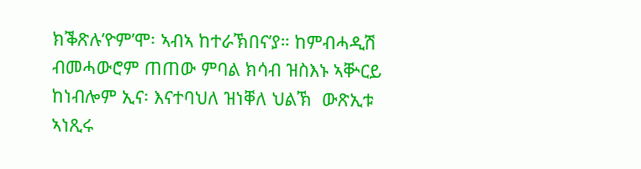ክቕጽሉ’ዮም’ሞ፡ ኣብኣ ከተራኽበና’ያ። ከምብሓዲሽ ብመሓውሮም ጠጠው ምባል ክሳብ ዝስእኑ ኣቝርይ ከነብሎም ኢና፡ እናተባህለ ዝነቐለ ህልኽ  ውጽኢቱ ኣነጺሩ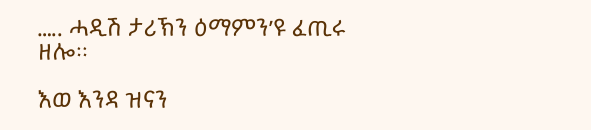….. ሓዲሽ ታሪኽን ዕማምን’ዩ ፈጢሩ ዘሎ።

እወ እንዳ ዝናን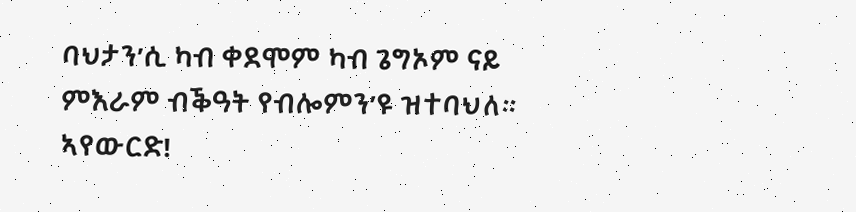ባህታን’ሲ ካብ ቀደሞም ካብ ጌግኦም ናይ ምእራም ብቕዓት የብሎምን’ዩ ዝተባህለ። ኣየውርድ!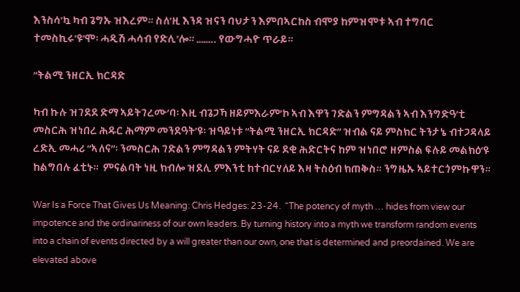እንስሳ’ኳ ካብ ጌግኡ ዝእረም። ስለ’ዚ እንዳ ዝናን ባህታን እምበኣርከስ ብሞያ ከምዝሞቱ ኣብ ተግባር ተመስኪሩ’ዩ’ሞ፡ ሓዲሽ ሓሳብ የድሊ’ሎ። …….. የውግሓዮ ጥራይ።

“ትልሚ ንዘርኢ ክርዳድ

ካብ ኩሉ ዝገደደ ድማ ኣይትገረሙ’ባ፡ እዚ ብጌጋኻ ዘይምእራም’ኮ ኣብ እዋን ገድልን ምግዳልን ኣብ እንግድዓ’ቲ መስርሕ ዝነበረ ሕዱር ሕማም መንደዓት’ዩ፡ ዝዓይነቱ “ትልሚ ንዘርኢ ክርዳድ” ዝብል ናይ ምስክር ትንታኔ ብተጋዳላይ ረድኢ መሓሪ “ኣለና”፡ ንመስርሕ ገድልን ምግዳልን ምትሃት ናይ ደቂ ሕድርትና ከም ዝነበሮ ዘምስል ፍሉይ መልክዕ’ዩ ከልግበሉ ፈቲኑ።  ምናልባት ነዚ ክብሎ ዝደሊ ምእንቲ ከተብርሃለይ እዛ ትስዕብ ክጠቅስ። ንግዜኡ ኣይተርጎምኩዋን።

War Is a Force That Gives Us Meaning: Chris Hedges: 23-24.  “The potency of myth … hides from view our impotence and the ordinariness of our own leaders. By turning history into a myth we transform random events into a chain of events directed by a will greater than our own, one that is determined and preordained. We are elevated above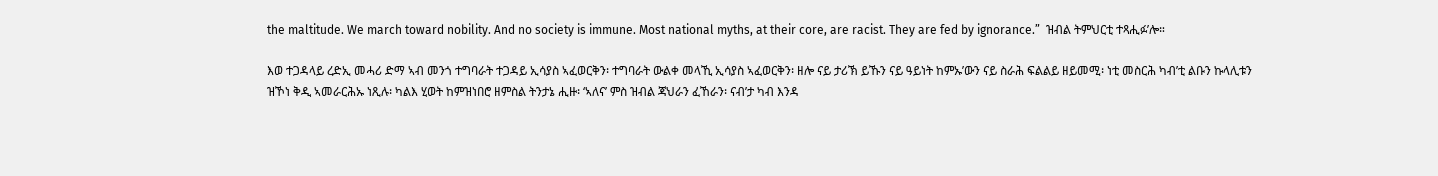the maltitude. We march toward nobility. And no society is immune. Most national myths, at their core, are racist. They are fed by ignorance.”  ዝብል ትምህርቲ ተጻሒፉ’ሎ።

እወ ተጋዳላይ ረድኢ መሓሪ ድማ ኣብ መንጎ ተግባራት ተጋዳይ ኢሳያስ ኣፈወርቅን፡ ተግባራት ውልቀ መላኺ ኢሳያስ ኣፈወርቅን፡ ዘሎ ናይ ታሪኽ ይኹን ናይ ዓይነት ከምኡ’ውን ናይ ስራሕ ፍልልይ ዘይመሚ፡ ነቲ መስርሕ ካብ’ቲ ልቡን ኩላሊቱን ዝኾነ ቅዲ ኣመራርሕኡ ነጺሉ፡ ካልእ ሂወት ከምዝነበሮ ዘምስል ትንታኔ ሒዙ፡ ‘ኣለና’ ምስ ዝብል ጃህራን ፈኸራን፡ ናብ’ታ ካብ እንዳ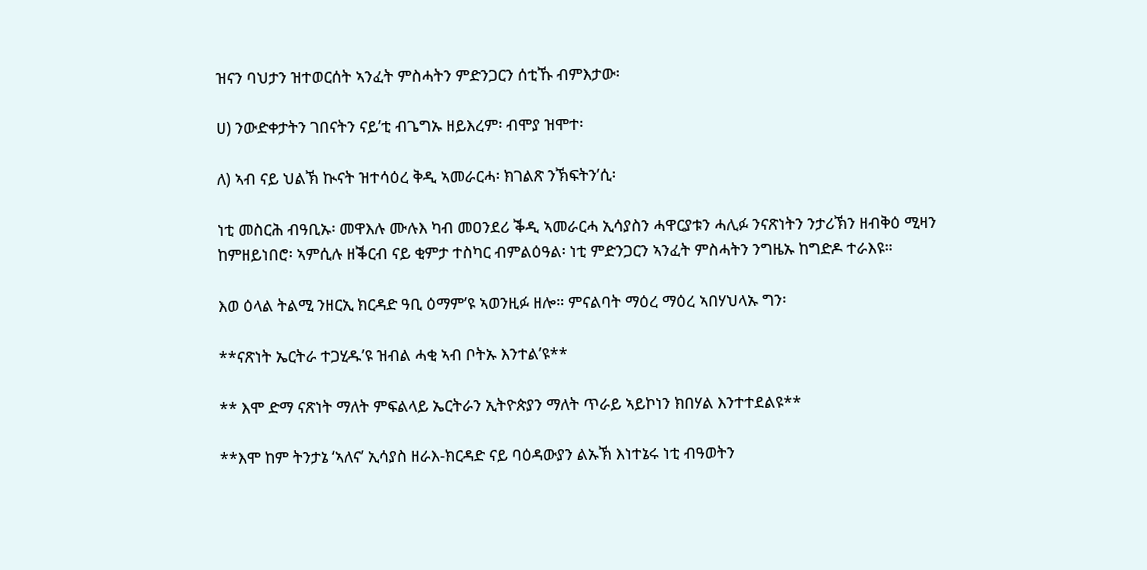ዝናን ባህታን ዝተወርሰት ኣንፈት ምስሓትን ምድንጋርን ሰቲኹ ብምእታው፡

ሀ) ንውድቀታትን ገበናትን ናይ’ቲ ብጌግኡ ዘይእረም፡ ብሞያ ዝሞተ፡

ለ) ኣብ ናይ ህልኽ ኲናት ዝተሳዕረ ቅዲ ኣመራርሓ፡ ክገልጽ ንኽፍትን’ሲ፡

ነቲ መስርሕ ብዓቢኡ፡ መዋእሉ ሙሉእ ካብ መዐንደሪ ቕዲ ኣመራርሓ ኢሳያስን ሓዋርያቱን ሓሊፉ ንናጽነትን ንታሪኽን ዘብቅዕ ሚዛን ከምዘይነበሮ፡ ኣምሲሉ ዘቕርብ ናይ ቂምታ ተስካር ብምልዕዓል፡ ነቲ ምድንጋርን ኣንፈት ምስሓትን ንግዜኡ ከግድዶ ተራእዩ።

እወ ዕላል ትልሚ ንዘርኢ ክርዳድ ዓቢ ዕማም’ዩ ኣወንዚፉ ዘሎ። ምናልባት ማዕረ ማዕረ ኣበሃህላኡ ግን፡

**ናጽነት ኤርትራ ተጋሂዱ’ዩ ዝብል ሓቂ ኣብ ቦትኡ እንተል’ዩ**

** እሞ ድማ ናጽነት ማለት ምፍልላይ ኤርትራን ኢትዮጵያን ማለት ጥራይ ኣይኮነን ክበሃል እንተተደልዩ**

**እሞ ከም ትንታኔ ‘ኣለና’ ኢሳያስ ዘራእ-ክርዳድ ናይ ባዕዳውያን ልኡኽ እነተኔሩ ነቲ ብዓወትን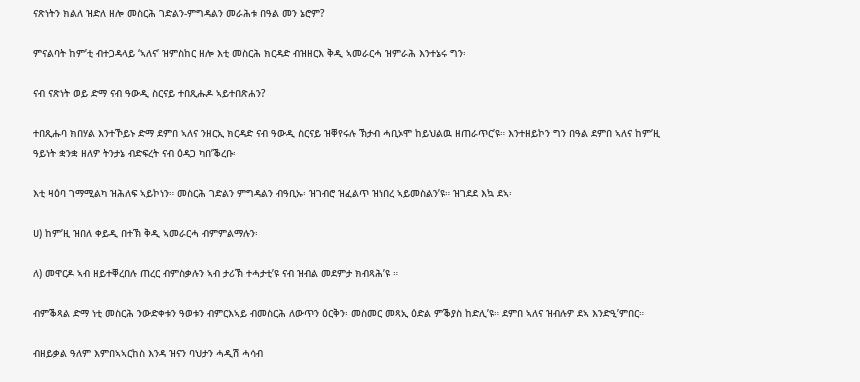ናጽነትን ክልለ ዝድለ ዘሎ መስርሕ ገድልን-ምግዳልን መራሕቱ በዓል መን ኔሮም?

ምናልባት ከም’ቲ ብተጋዳላይ ‘ኣለና’ ዝምስከር ዘሎ እቲ መስርሕ ክርዳድ ብዝዘርእ ቅዲ ኣመራርሓ ዝምራሕ እንተኔሩ ግን፡

ናብ ናጽነት ወይ ድማ ናብ ዓውዲ ስርናይ ተበጺሑዶ ኣይተበጽሐን?

ተበጺሑባ ክበሃል እንተኾይኑ ድማ ደምበ ኣለና ንዘርኢ ክርዳድ ናብ ዓውዲ ስርናይ ዝቐየሩሉ ኽታብ ሓቢኦሞ ከይህልዉ ዘጠራጥር’ዩ። እንተዘይኮን ግን በዓል ደምበ ኣለና ከም’ዚ ዓይነት ቋንቋ ዘለዎ ትንታኔ ብድፍረት ናብ ዕዳጋ ካበ’ቕረቡ፡

እቲ ዛዕባ ገማሚልካ ዝሕለፍ ኣይኮነን። መስርሕ ገድልን ምግዳልን ብዓቢኡ፡ ዝገብሮ ዝፈልጥ ዝነበረ ኣይመስልን’ዩ። ዝገደደ እኳ ደኣ፡

ሀ) ከም’ዚ ዝበለ ቀይዲ በተኽ ቅዲ ኣመራርሓ ብምምልማሉን፡

ለ) መዋርዶ ኣብ ዘይተቐረበሉ ጠረር ብምስቃሉን ኣብ ታሪኽ ተሓታቲ’ዩ ናብ ዝብል መደምታ ክብጻሕ’ዩ ።

ብምቕጻል ድማ ነቲ መስርሕ ንውድቀቱን ዓወቱን ብምርእኣይ ብመስርሕ ለውጥን ዕርቅን፡ መስመር መጻኢ ዕድል ምቕያስ ከድሊ’ዩ። ደምበ ኣለና ዝብሉዎ ደኣ እንድዒ’ምበር።

ብዘይቃል ዓለም እምበኣኣርከስ እንዳ ዝናን ባህታን ሓዲሽ ሓሳብ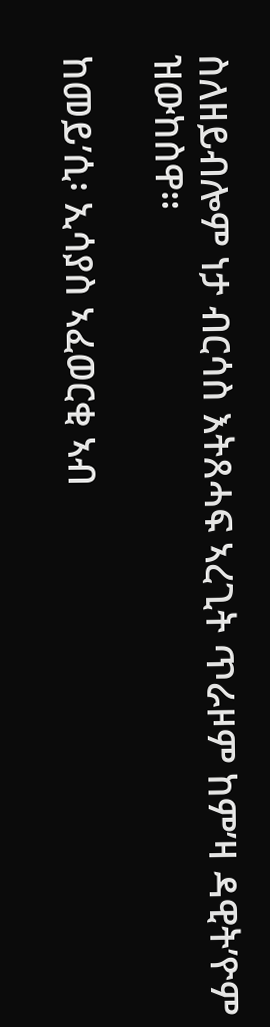ስለዘይብሎም ነታ ብርሳስ እትጸሓፍ ኣረጊት ጥራዞም ከም’ዛ ዳዊት’ዮም ዝውከስዋ።

ከመይ’ሲ፡ ኢሳያስ ኣፈወርቂ ኣብ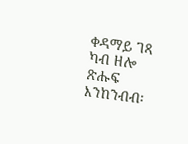ቀዳማይ ገጻ ካብ ዘሎ ጽሑፍ እንከንብብ፡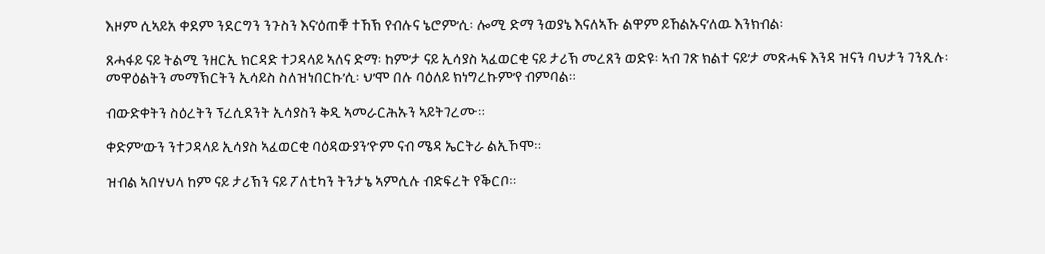እዞም ሲኣይአ ቀደም ንደርግን ንጉስን እና’ዕጠቑ ተኸኽ የብሉና ኔሮም’ሲ፡ ሎሚ ድማ ንወያኔ እናለኣኹ ልዋም ይኸልኡና’ለዉ እንክብል፡

ጸሓፋይ ናይ ትልሚ ንዘርኢ ክርዳድ ተጋዳላይ ኣለና ድማ፡ ከም’ታ ናይ ኢሳያስ ኣፈወርቂ ናይ ታሪኽ መረጸን ወድዩ፡ ኣብ ገጽ ክልተ ናይ’ታ መጽሓፍ እንዳ ዝናን ባህታን ገንጺሉ፡ መዋዕልትን መማኽርትን ኢሳይስ ስለዝነበርኩ’ሲ፡ ህ’ሞ በሉ ባዕለይ ክነግረኩም’የ ብምባል።

ብውድቀትን ስዕረትን ፕረሲደንት ኢሳያስን ቅዲ ኣመራርሕኡን ኣይትገረሙ።

ቀድም’ውን ንተጋዳላይ ኢሳያስ ኣፈወርቂ ባዕዳውያን’ዮም ናብ ሜዳ ኤርትራ ልኢኾሞ።

ዝብል ኣበሃህላ ከም ናይ ታሪኽን ናይ ፖለቲካን ትንታኔ ኣምሲሉ ብድፍረት የቕርቦ።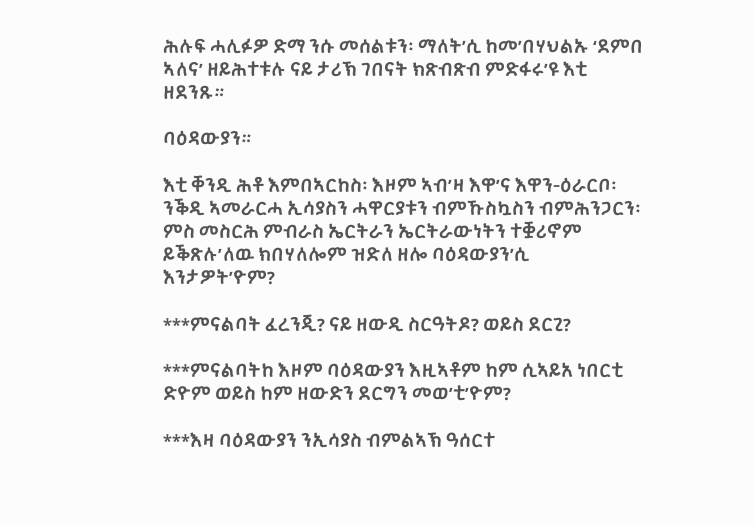ሕሉፍ ሓሊፉዎ ድማ ንሱ መሰልቱን፡ ማለት’ሲ ከመ’በሃህልኡ ‘ደምበ ኣለና’ ዘይሕተቱሉ ናይ ታሪኽ ገበናት ክጽብጽብ ምድፋሩ’ዩ እቲ ዘደንጹ።

ባዕዳውያን።

እቲ ቐንዲ ሕቶ እምበኣርከስ፡ እዞም ኣብ’ዛ እዋ’ና እዋን-ዕራርቦ፡ ንቕዲ ኣመራርሓ ኢሳያስን ሓዋርያቱን ብምኹስኳስን ብምሕንጋርን፡ ምስ መስርሕ ምብራስ ኤርትራን ኤርትራውነትን ተቛሪኖም ይቕጽሉ’ለዉ ክበሃለሎም ዝድለ ዘሎ ባዕዳውያን’ሲ እንታዎት’ዮም?

***ምናልባት ፈረንጂ? ናይ ዘውዲ ስርዓትዶ? ወይስ ደርጊ?

***ምናልባትከ እዞም ባዕዳውያን እዚኣቶም ከም ሲኣይአ ነበርቲ ድዮም ወይስ ከም ዘውድን ደርግን መወ’ቲ’ዮም?

***እዛ ባዕዳውያን ንኢሳያስ ብምልኣኽ ዓሰርተ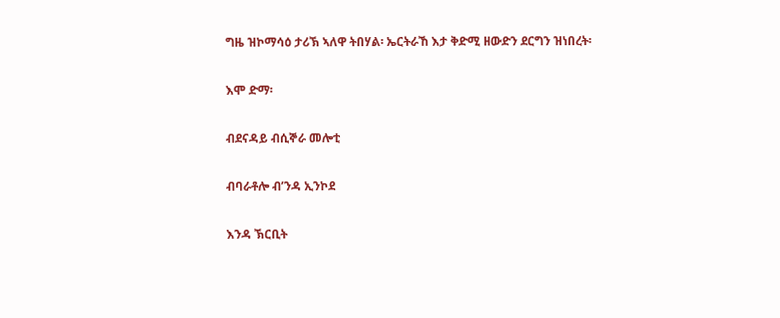ግዜ ዝኮማሳዕ ታሪኽ ኣለዋ ትበሃል፡ ኤርትራኸ እታ ቅድሚ ዘውድን ደርግን ዝነበረት፡

እሞ ድማ፡

ብደናዳይ ብሲኞራ መሎቲ

ብባራቶሎ ብ’ንዳ ኢንኮደ

እንዳ ኽርቢት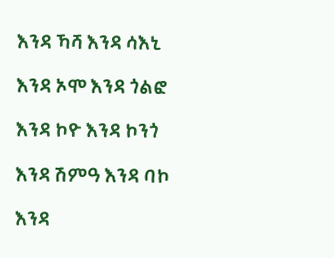እንዳ ኻሻ እንዳ ሳእኒ

እንዳ ኦሞ እንዳ ጎልፎ

እንዳ ኮዮ እንዳ ኮንጎ

እንዳ ሽምዓ እንዳ ባኮ

እንዳ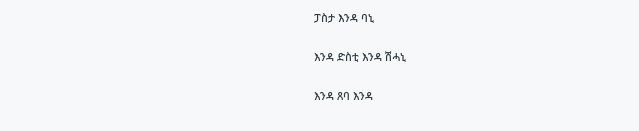ፓስታ እንዳ ባኒ

እንዳ ድስቲ እንዳ ሽሓኒ

እንዳ ጸባ እንዳ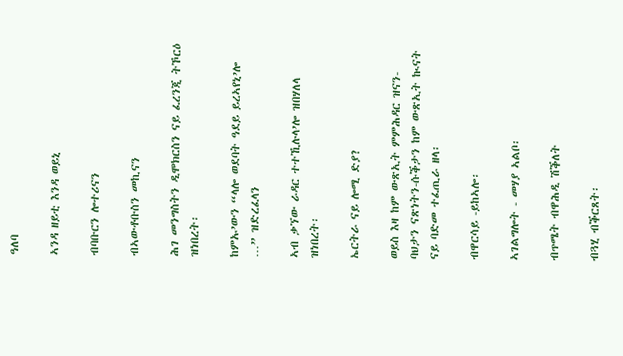ዓለባ

ኣንዳ ዘይቲ እንዳ ወይኒ

ብባቡርን ሎተሪናን

ብኣውቶቡስን መኪናን

ሕገ መንግስትን ዲሞክርስን ናይ ፈረንጂ ትኾርዕ ዝነበረት፡

ከምኡ’ውን “ላሎ ወደባት ዓደይ ይረኣየኒ’ሎ  …” ዝድረፈላን

ኣብ ቃኘው ራዳር ተተኺሉላ’ሎ ዝበሃለላ ዝነበረት፡

ኤርትራ ናይ ሎሚ ድያ?

ወይስ እዛ ከም ውጽኢት ምምሕዳር ዝናን-ባህታን ናጽነትን-ሱቕታን ከም ውጽኢት ኲናት ናይ ባድመ ተፈጢራ ዘላ፡

ብዋርሳይ -ይከኣሎ፡

ኣገልግሎት - መሃያ ኣልቦ፡

ብጥሜት ብዋሕዲ ሽቕለት

ብጓሂ ብቕርጸት፡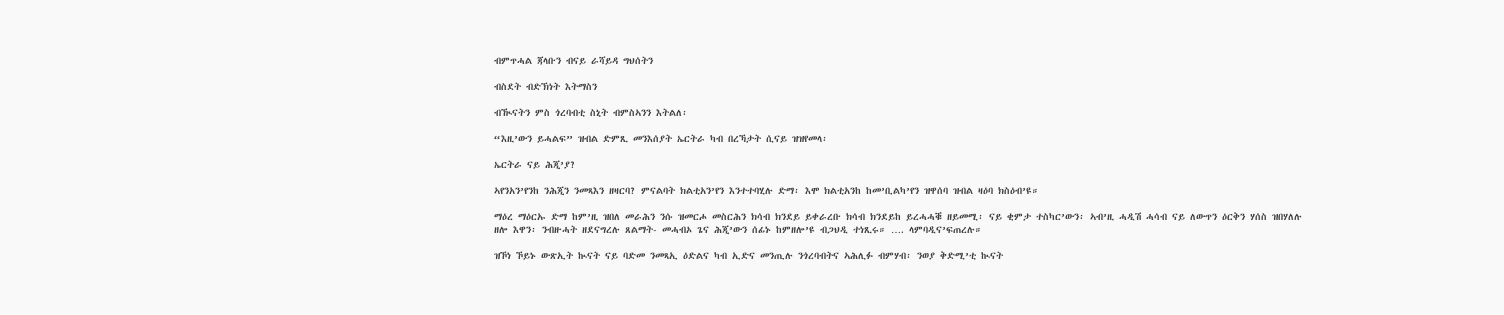ብምጥሓል ጃላቡን ብናይ ራሻይዳ ግህሰትን

ብስደት ብድኽነት እትማስን

ብዂናትን ምስ ጎረባብቲ ስኒት ብምስኣንን እትልለ፡

“እዚ’ውን ይሓልፍ” ዝብል ድምጺ መንእሰያት ኤርትራ ካብ በረኻታት ሲናይ ዝዝየመላ፡

ኤርትራ ናይ ሕጂ’ያ?

ኣየንአን’የንከ ንሕጂን ንመጻእን ዘዛርባ? ምናልባት ክልቲአን’የን እንተተባሂሉ ድማ፡ እሞ ክልቲአንከ ከመ’ቢልካ’የን ዝዋሰባ ዝብል ዛዕባ ክስዕብ’ዩ።

ማዕረ ማዕርኡ ድማ ከም’ዚ ዝበለ መራሕን ንሱ ዝመርሖ መስርሕን ክሳብ ክንደይ ይቀራረቡ ክሳብ ክንደይከ ይረሓሓቑ ዘይመሚ፡ ናይ ቂምታ ተስካር’ውን፡ ኣብ’ዚ ሓዲሽ ሓሳብ ናይ ለውጥን ዕርቅን ሃሰስ ዝበሃለሉ ዘሎ እዋን፡ ንብዙሓት ዘደናግረሉ ጸልማት- መሓብኦ ጌና ሕጂ’ውን ሰፊኑ ከምዘሎ’ዩ ብጋህዲ ተነጺሩ። …. ላምባዲና’ፍጠረሉ።

ዝኾነ ኾይኑ ውጽኢት ኲናት ናይ ባድመ ንመጻኢ ዕድልና ካብ ኢድና መንጢሉ ንጎረባብትና ኣሕሊፉ ብምሃብ፡ ንወያ ቅድሚ’ቲ ኲናት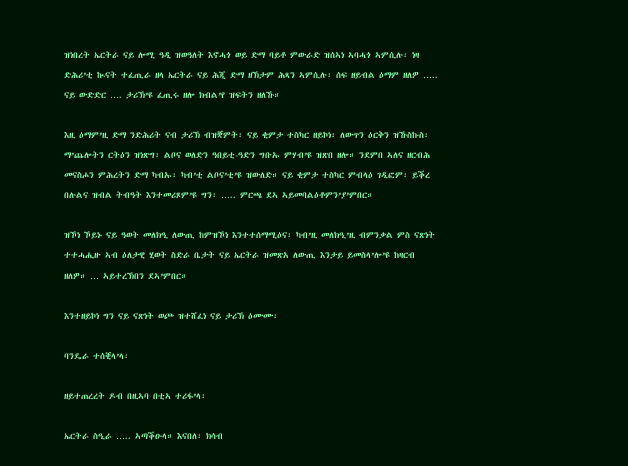ዝነበረት ኤርትራ ናይ ሎሚ ዓዲ ዝወዓለት እኖሓጎ ወይ ድማ ባይቶ ምውራድ ዝሰኣነ ኣባሓጎ ኣምሲሉ፡ ነዛ ድሕሪ’ቲ ኲናት ተፈጢራ ዘላ ኤርትራ ናይ ሕጂ ድማ ዘኽታም ሕጻን ኣምሲሉ፡ ሰፍ ዘይብል ዕማም ዘለዎ ….. ናይ ውድድር …. ታሪኽ’ዩ ፈጢሩ ዘሎ ክብል’የ ዝፍትን ዘለኹ።

እዚ ዕማም’ዚ ድማ ንድሕሪት ናብ ታሪኽ ብዝቛምት፡ ናይ ቂምታ ተስካር ዘይኮነ፡ ለውጥን ዕርቅን ዝኹስኩስ፡ ማ’ጨሎትን ርትዕን ዝነጽግ፡ ልቦና ወለድን ዓበይቲ-ዓድን ግቡኡ ምሃብ’ዩ ዝጽበ ዘሎ። ንደምበ ኣለና ዘርብሕ መናስሖን ምሕረትን ድማ ካብኡ፡ ካብ’ቲ ልቦና’ቲ’ዩ ዝውለድ። ናይ ቂምታ ተስካር ምብላዕ ገዲፎም፡ ይቕረ በሉልና ዝብል ትብዓት እንተመሪጾም’ዩ ግን፡ ….. ምርጫ ደኣ ኣይመባልዕቶምን’ያ’ምበር።

ዝኾነ ኾይኑ ናይ ዓወት መለክዒ ለውጢ ከምዝኾነ እንተተሰማሚዕና፡ ካብ’ዚ መለክዒ’ዚ ብምንቃል ምስ ናጽነት ተተሓሒዙ ኣብ ዕለታዊ ሂወት ስድራ ቤታት ናይ ኤርትራ ዝመጽአ ለውጢ እንታይ ይመስላ’ሎ’ዩ ከዛርብ ዘለዎ። … ኣይተረኽበን ደኣ’ምበር።

እንተዘይኮነ ግን ናይ ናጽነት ወጮ ዝተሸፈነ ናይ ታሪኽ ዕሙሙ፡

ባንዴራ ተሰቒላ’ላ፡

ዘይተጠረረት ዶብ በዚኣባ በቲኣ ተሪፋ’ላ፡

ኤርትራ ስዒራ ….. ኣጣቕዑላ። እናበለ፡ ክሳብ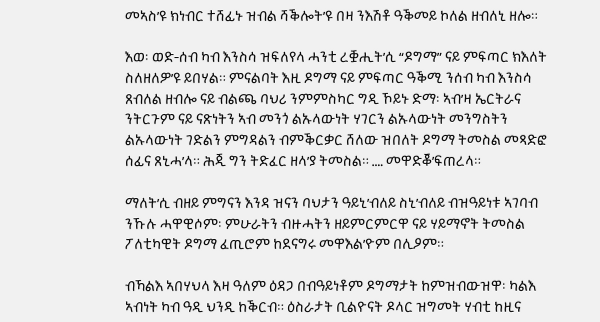መኣስ’ዩ ክነብር ተሸፊኑ ዝብል ሻቕሎት’ዩ በዛ ንእሽቶ ዓቕመይ ኮለል ዘብለኒ ዘሎ።

እወ፡ ወድ-ሰብ ካብ እንስሳ ዝፍለየላ ሓንቲ ረቛሒት’ሲ “ዶግማ” ናይ ምፍጣር ክእለት ስለዘለዎ’ዩ ይበሃል። ምናልባት እዚ ዶግማ ናይ ምፍጣር ዓቕሚ ንሰብ ካብ እንስሳ ጸብለል ዘብሎ ናይ ብልጫ ባህሪ ንምምስካር ግዲ ኾይኑ ድማ፡ ኣብ’ዛ ኤርትራና ንትርጉም ናይ ናጽነትን ኣብ መንጎ ልኡላውነት ሃገርን ልኡላውነት መንግስትን ልኡላውነት ገድልን ምግዳልን ብምቕርቃር ሸለው ዝበለት ዶግማ ትመስል መጻድፎ  ሰፊና ጸኒሓ’ላ። ሕጂ ግን ትድፈር ዘላ’ያ ትመስል። …. መዋድቖ’ፍጠረላ።

ማለት’ሲ ብዘይ ምግናን እንዳ ዝናን ባህታን ዓይኒ’ብለይ ስኒ’ብለይ ብዝዓይነቱ ኣገባብ ንኹሉ ሓዋዊሶም፡ ምሁራትን ብዙሓትን ዘይምርምርዋ ናይ ሃይማኖት ትመስል ፖለቲካዊት ዶግማ ፈጢሮም ከደናግሩ መዋእል’ዮም በሊዖም።

ብኻልእ ኣበሃህላ እዛ ዓለም ዕዳጋ በብዓይነቶም ዶግማታት ከምዝብውዝዋ፡ ካልእ ኣብነት ካብ ዓዲ ህንዲ ከቕርብ። ዕስራታት ቢልዮናት ዶላር ዝግመት ሃብቲ ከዚና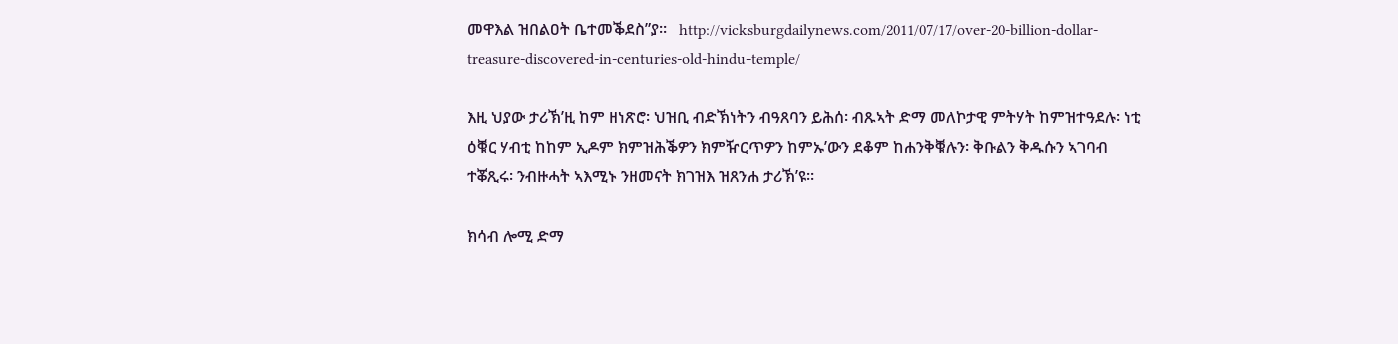መዋእል ዝበልዐት ቤተመቕደስ”ያ።   http://vicksburgdailynews.com/2011/07/17/over-20-billion-dollar-treasure-discovered-in-centuries-old-hindu-temple/

እዚ ህያው ታሪኽ’ዚ ከም ዘነጽሮ፡ ህዝቢ ብድኽነትን ብዓጸባን ይሕሰ፡ ብጹኣት ድማ መለኮታዊ ምትሃት ከምዝተዓደሉ፡ ነቲ ዕቑር ሃብቲ ከከም ኢዶም ክምዝሕቕዎን ክምዥርጥዎን ከምኡ’ውን ደቆም ከሐንቅቑሉን፡ ቅቡልን ቅዱሱን ኣገባብ ተቖጺሩ፡ ንብዙሓት ኣእሚኑ ንዘመናት ክገዝእ ዝጸንሐ ታሪኽ’ዩ።

ክሳብ ሎሚ ድማ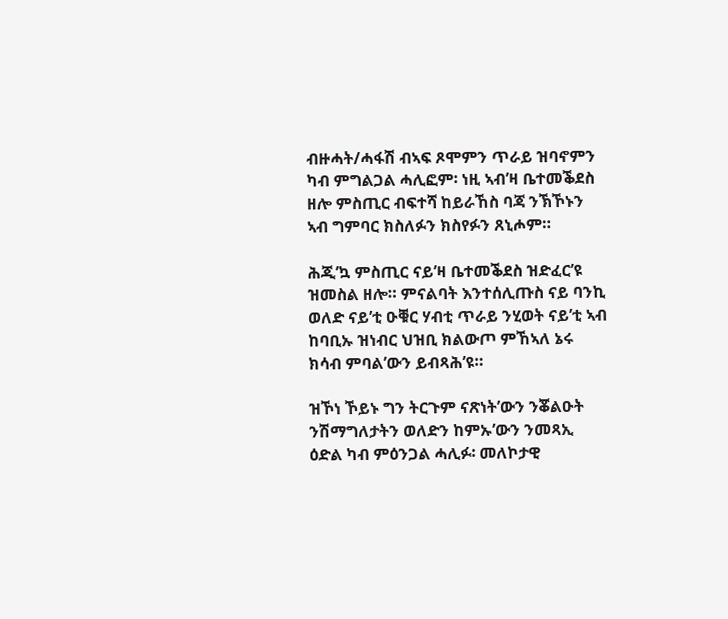ብዙሓት/ሓፋሽ ብኣፍ ጾሞምን ጥራይ ዝባኖምን ካብ ምግልጋል ሓሊፎም፡ ነዚ ኣብ’ዛ ቤተመቕደስ ዘሎ ምስጢር ብፍተሻ ከይራኸስ ባጃ ንኽኾኑን ኣብ ግምባር ክስለፉን ክስየፉን ጸኒሖም።

ሕጂ’ኳ ምስጢር ናይ’ዛ ቤተመቕደስ ዝድፈር’ዩ ዝመስል ዘሎ። ምናልባት እንተሰሊጡስ ናይ ባንኪ ወለድ ናይ’ቲ ዑቑር ሃብቲ ጥራይ ንሂወት ናይ’ቲ ኣብ ከባቢኡ ዝነብር ህዝቢ ክልውጦ ምኸኣለ ኔሩ ክሳብ ምባል’ውን ይብጻሕ’ዩ።

ዝኾነ ኾይኑ ግን ትርጉም ናጽነት’ውን ንቖልዑት ንሽማግለታትን ወለድን ከምኡ’ውን ንመጻኢ ዕድል ካብ ምዕንጋል ሓሊፉ፡ መለኮታዊ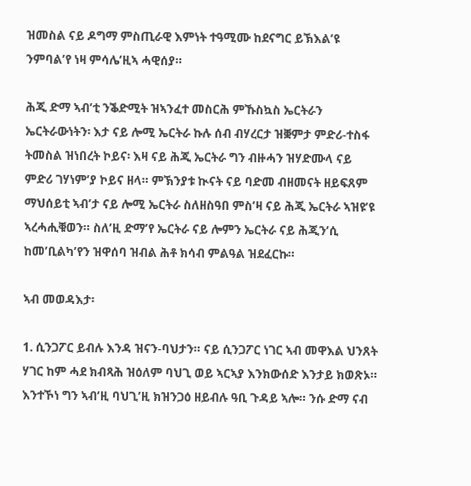ዝመስል ናይ ዶግማ ምስጢራዊ እምነት ተዓሚሙ ከደናግር ይኽእል’ዩ ንምባል’የ ነዛ ምሳሌ’ዚኣ ሓዊሰያ።

ሕጂ ድማ ኣብ’ቲ ንቕድሚት ዝኣንፈተ መስርሕ ምኹስኳስ ኤርትራን ኤርትራውነትን፡ እታ ናይ ሎሚ ኤርትራ ኩሉ ሰብ ብሃረርታ ዝቛምታ ምድሪ-ተስፋ ትመስል ዝነበረት ኮይና፡ እዛ ናይ ሕጂ ኤርትራ ግን ብዙሓን ዝሃድሙላ ናይ ምድሪ ገሃነም’ያ ኮይና ዘላ። ምኽንያቱ ኲናት ናይ ባድመ ብዘመናት ዘይፍጸም ማህሰይቲ ኣብ’ታ ናይ ሎሚ ኤርትራ ስለዘስዓበ ምስ’ዛ ናይ ሕጂ ኤርትራ ኣዝዩ’ዩ ኣረሓሒቑወን። ስለ’ዚ ድማ’የ ኤርትራ ናይ ሎምን ኤርትራ ናይ ሕጂን’ሲ ከመ’ቢልካ’የን ዝዋሰባ ዝብል ሕቶ ክሳብ ምልዓል ዝደፈርኩ።

ኣብ መወዳእታ፡

1. ሲንጋፖር ይብሉ እንዳ ዝናን-ባህታን። ናይ ሲንጋፖር ነገር ኣብ መዋእል ህንጸት ሃገር ከም ሓደ ክብጻሕ ዝዕለም ባህጊ ወይ ኣርኣያ እንክውሰድ እንታይ ክወጽኦ። እንተኾነ ግን ኣብ’ዚ ባህጊ’ዚ ክዝንጋዕ ዘይብሉ ዓቢ ጉዳይ ኣሎ። ንሱ ድማ ናብ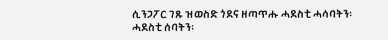ሲንጋፖር ገጹ ዝወስድ ጎደና ዘጣጥሑ ሓደስቲ ሓሳባትን፡ ሓደስቲ ሰባትን፡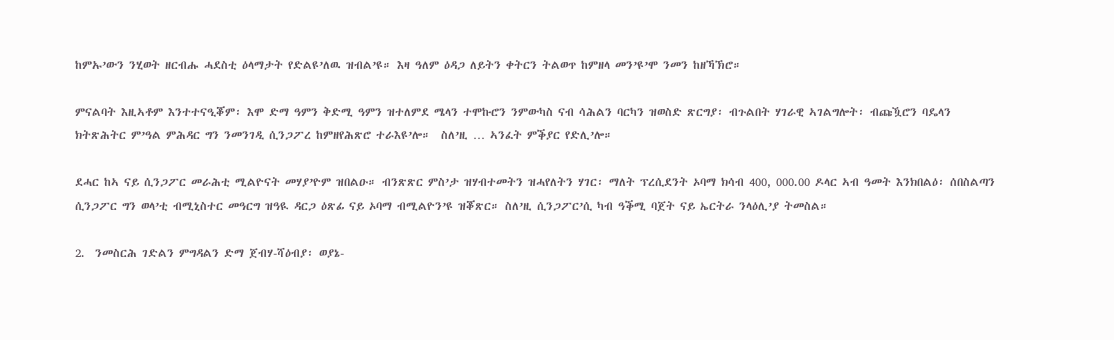ከምኡ’ውን ንሂወት ዘርብሑ ሓደስቲ ዕላማታት የድልዩ’ለዉ ዝብል’ዩ። እዛ ዓለም ዕዳጋ ለይትን ቀትርን ትልወጥ ከምዘላ መን’ዩ’ሞ ንመን ከዘኻኽሮ።

ምናልባት እዚኣቶም እንተተናዒቖም፡ እሞ ድማ ዓምን ቅድሚ ዓምን ዝተለምደ ሜላን ተሞኩሮን ንምውካስ ናብ ሳሕልን ባርካን ዝወስድ ጽርግያ፡ ብጉልበት ሃገራዊ ኣገልግሎት፡ ብጩዃሮን ባዴላን ክትጽሕትር ም’ዓል ምሕዳር ግን ንመንገዲ ሲንጋፖረ ከምዘየሕጽሮ ተራእዩ’ሎ።  ስለ’ዚ … ኣንፈት ምቕያር የድሊ’ሎ።

ደሓር ከኣ ናይ ሲንጋፖር መራሕቲ ሚልዮናት መሃያ’ዮም ዝበልዑ። ብንጽጽር ምስ’ታ ዝሃብተመትን ዝሓየለትን ሃገር፡ ማለት ፕረሲደንት ኦባማ ክሳብ 400, 000.00 ዶላር ኣብ ዓመት እንክበልዕ፡ ሰበስልጣን ሲንጋፖር ግን ወላ’ቲ ብሚኒስተር መዓርግ ዝዓዪ ዳርጋ ዕጽፊ ናይ ኦባማ ብሚልዮን’ዩ ዝቖጽር። ስለ’ዚ ሲንጋፖር’ሲ ካብ ዓቕሚ ባጀት ናይ ኤርትራ ንላዕሊ’ያ ትመስል።

2.  ንመስርሕ ገድልን ምግዳልን ድማ ጀብሃ-ሻዕብያ፡ ወያኔ-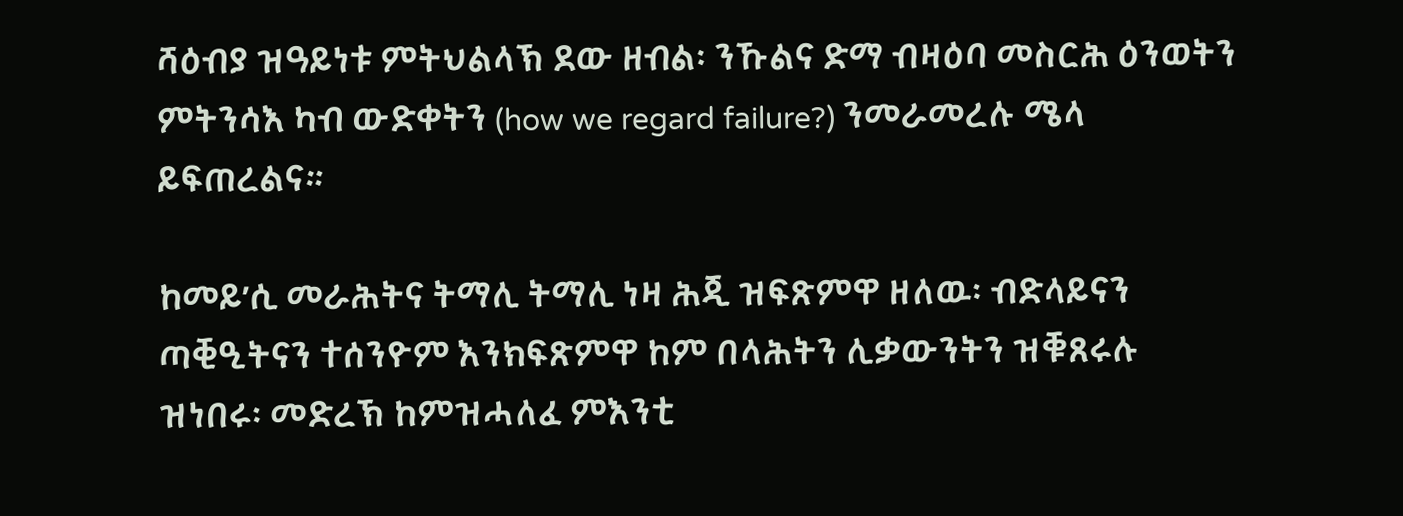ሻዕብያ ዝዓይነቱ ምትህልላኽ ደው ዘብል፡ ንኹልና ድማ ብዛዕባ መስርሕ ዕንወትን ምትንሳእ ካብ ውድቀትን (how we regard failure?) ንመራመረሉ ሜላ ይፍጠረልና።

ከመይ’ሲ መራሕትና ትማሊ ትማሊ ነዛ ሕጂ ዝፍጽምዋ ዘለዉ፡ ብድላይናን ጣቒዒትናን ተሰንዮም እንክፍጽምዋ ከም በላሕትን ሊቃውንትን ዝቑጸሩሉ ዝነበሩ፡ መድረኽ ከምዝሓለፈ ምእንቲ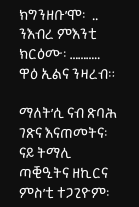ክግንዘቡ’ሞ፡  .. ንእብረ ምእንቲ ክርዕሙ፡ ……….. ዋዕ ኢልና ንዛረብ።

ማለት’ሲ ናብ ጽባሕ ገጽና እናጠመትና፡ ናይ ትማሊ ጣቒዒትና ዘኪርና ምስ’ቲ ተጋጊዮም፡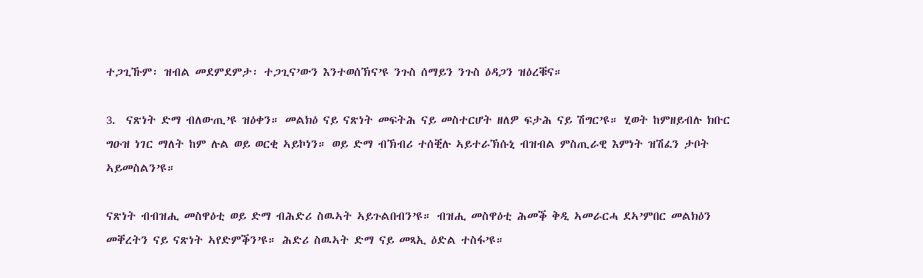ተጋጊኹም፡ ዝብል መደምደምታ፡ ተጋጊና’ውን እንተወሰኽና’ዩ ንጉስ ሰማይን ንጉስ ዕዳጋን ዝዕረቑና።

3.  ናጽነት ድማ ብለውጢ’ዩ ዝዕቀን። መልክዕ ናይ ናጽነት መፍትሕ ናይ መስተርሆት ዘለዎ ፍታሕ ናይ ሽግር’ዩ። ሂወት ከምዘይብሉ ክቡር ግዑዝ ነገር ማለት ከም ሉል ወይ ወርቂ ኣይኮነን። ወይ ድማ ብኽብሪ ተሰቒሉ ኣይተራኽሱኒ ብዝብል ምስጢራዊ እምነት ዝሽፈን ታቦት ኣይመስልን’ዩ።

ናጽነት ብብዝሒ መስዋዕቲ ወይ ድማ ብሕድሪ ስዉኣት ኣይጉልበብን’ዩ። ብዝሒ መስዋዕቲ ሕመቕ ቅዲ ኣመራርሓ ደኣ’ምበር መልክዕን መቐረትን ናይ ናጽነት ኣየድምቕን’ዩ። ሕድሪ ስዉኣት ድማ ናይ መጻኢ ዕድል ተስፋ’ዩ።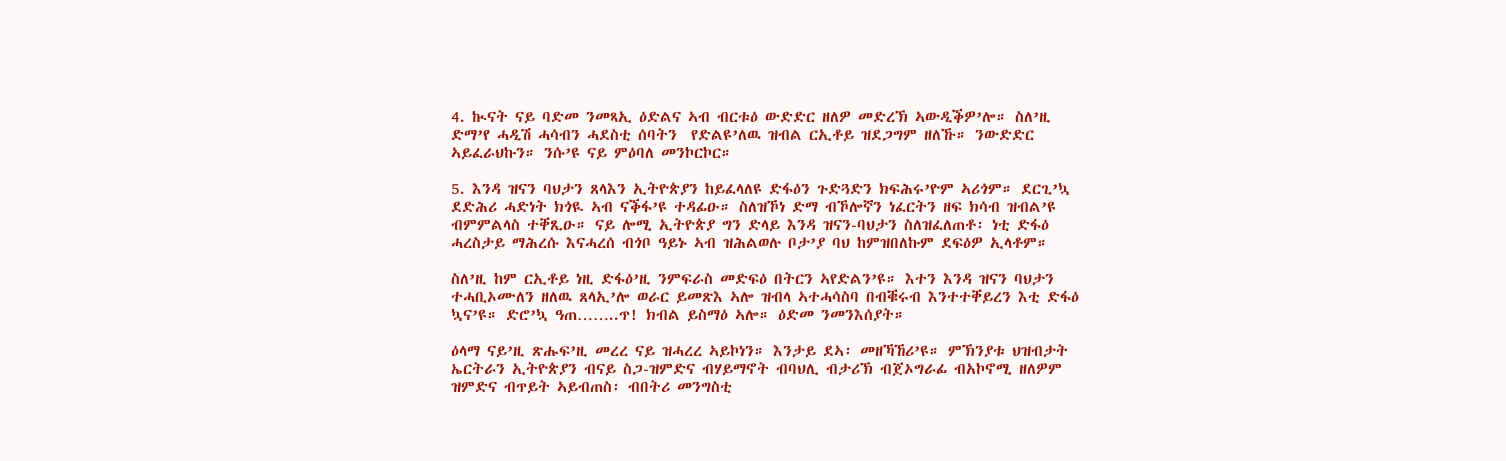4. ኲናት ናይ ባድመ ንመጻኢ ዕድልና ኣብ ብርቱዕ ውድድር ዘለዎ መድረኽ ኣውዲቕዎ’ሎ። ስለ’ዚ ድማ’የ ሓዲሽ ሓሳብን ሓደስቲ ሰባትን  የድልዩ’ለዉ ዝብል ርኢቶይ ዝደጋግም ዘለኹ። ንውድድር ኣይፈራህኩን። ንሱ’ዩ ናይ ምዕባለ መንኮርኮር።

5. እንዳ ዝናን ባህታን ጸላእን ኢትዮጵያን ከይፈላለዩ ድፋዕን ጉድጓድን ክፍሕሩ’ዮም ኣሪጎም። ደርጊ’ኳ ደድሕሪ ሓድነት ክጎዪ ኣብ ናቕፋ’ዩ ተዳፊዑ። ስለዝኾነ ድማ ብኾሎኛን ነፈርትን ዘፍ ክሳብ ዝብል’ዩ ብምምልላስ ተቐጺዑ። ናይ ሎሚ ኢትዮጵያ ግን ድላይ እንዳ ዝናን-ባህታን ስለዝፈለጠቶ፡ ነቲ ድፋዕ ሓረስታይ ማሕረሱ እናሓረሰ ብጎቦ ዓይኑ ኣብ ዝሕልወሉ ቦታ’ያ ባህ ከምዝበለኩም ደፍዕዎ ኢላቶም።

ስለ’ዚ ከም ርኢቶይ ነዚ ድፋዕ’ዚ ንምፍራስ መድፍዕ በትርን ኣየድልን’ዩ። እተን እንዳ ዝናን ባህታን ተሓቢኦሙለን ዘለዉ ጸላኢ’ሎ ወራር ይመጽእ ኣሎ ዝብላ ኣተሓሳስባ በብቑሩብ እንተተቐይረን እቲ ድፋዕ ኳና’ዩ። ድሮ’ኳ ዓጠ……..ጥ! ክብል ይስማዕ ኣሎ። ዕድመ ንመንእሰያት።

ዕላማ ናይ’ዚ ጽሑፍ’ዚ መረረ ናይ ዝሓረረ ኣይኮነን። እንታይ ደኣ፡ መዘኻኸሪ’ዩ። ምኽንያቱ ህዝብታት ኤርትራን ኢትዮጵያን ብናይ ስጋ-ዝምድና ብሃይማኖት ብባህሊ ብታሪኽ ብጀኦግራፊ ብአኮኖሚ ዘለዎም ዝምድና ብጥይት ኣይብጠስ፡ ብበትሪ መንግስቲ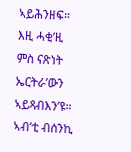ኣይሕንዘፍ። እዚ ሓቂ’ዚ ምስ ናጽነት ኤርትራ’ውን ኣይጻብእን’ዩ። ኣብ’ቲ ብሰንኪ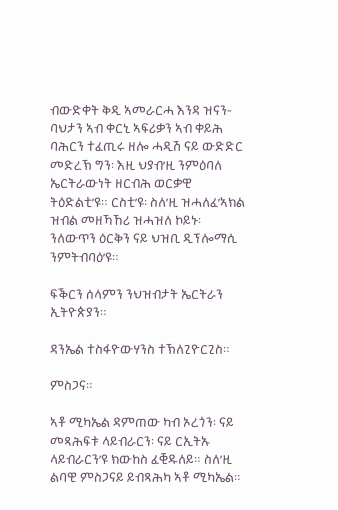ብውድቀት ቅዲ ኣመራርሓ እንዳ ዝናን-ባህታን ኣብ ቀርኒ ኣፍሪቃን ኣብ ቀይሕ ባሕርን ተፈጢሩ ዘሎ ሓዲሽ ናይ ውድድር መድረኽ ግን፡ እዚ ህያብ’ዚ ንምዕባለ ኤርትራውነት ዘርብሕ ወርቃዊ ትዕድልቲ’ዩ። ርስቲ’ዩ፡ ስለ’ዚ ዝሓለፈ’ኣክል ዝብል መዘኻኸሪ ዝሓዝለ ኮይኑ፡ ንለውጥን ዕርቅን ናይ ህዝቢ ዲፕሎማሲ ንምትብባዕ’ዩ።

ፍቕርን ሰላምን ንህዝብታት ኤርትራን ኢትዮጵያን።

ዳንኤል ተስፋዮውሃንስ ተኽለጊዮርጊስ።

ምስጋና።

ኣቶ ሚካኤል ዳምጠው ካብ ኦረጎን፡ ናይ መጻሕፍቱ ላይብራርን፡ ናይ ርኢትኡ ላይብራርን’ዩ ክውከስ ፈቒዱለይ። ስለ’ዚ ልባዊ ምስጋናይ ይብጻሕካ ኣቶ ሚካኤል።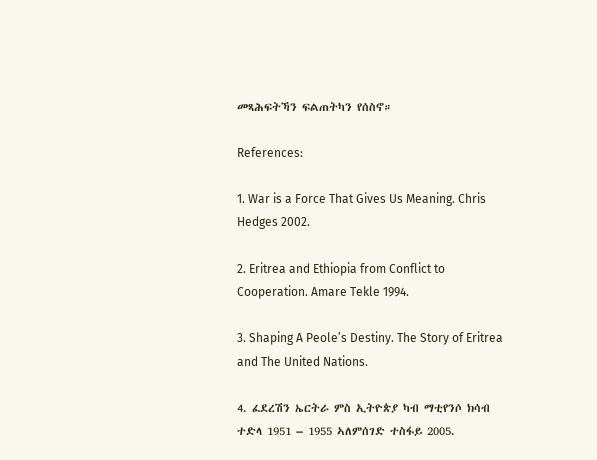መጻሕፍትኻን ፍልጠትካን የሰስኖ።

References:

1. War is a Force That Gives Us Meaning. Chris Hedges 2002.

2. Eritrea and Ethiopia from Conflict to Cooperation. Amare Tekle 1994.

3. Shaping A Peole’s Destiny. The Story of Eritrea and The United Nations.

4. ፈደረሽን ኤርትራ ምስ ኢትዮጵያ ካብ ማቲየንሶ ክሳብ ተድላ 1951 – 1955 ኣለምሰገድ ተስፋይ 2005.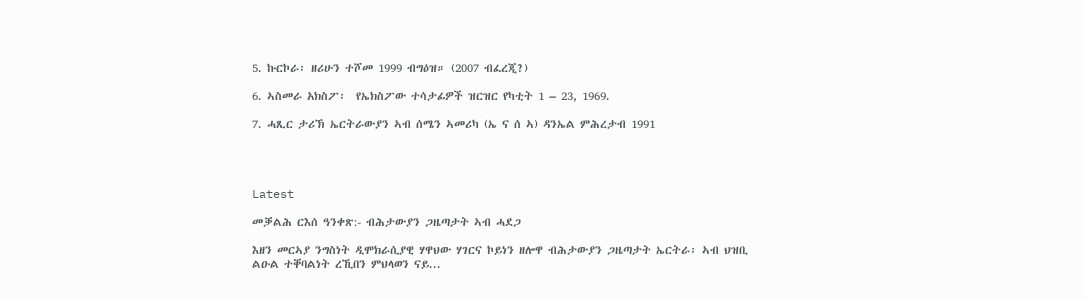5. ኩርኮራ፡ ዘሪሁን ተሾመ 1999 ብግዕዝ። (2007 ብፈረጂ?)

6. ኣስመራ አክስፖ፡  የኤክስፖው ተሳታፊዎች ዝርዝር የካቲት 1 – 23, 1969.

7. ሓጺር ታሪኽ ኤርትራውያን ኣብ ሰሜን ኣመሪካ (ኤ ና ሰ ኣ) ዳንኤል ምሕረታብ 1991




Latest

መቓልሕ ርእሰ ዓንቀጽ:- ብሕታውያን ጋዜጣታት ኣብ ሓደጋ

እዘን መርኣያ ንግስነት ዲሞክራሲያዊ ሃዋህው ሃገርና ኮይነን ዘሎዋ ብሕታውያን ጋዜጣታት ኤርትራ፡ ኣብ ህዝቢ ልዑል ተቐባልነት ረኺበን ምህላወን ናይ...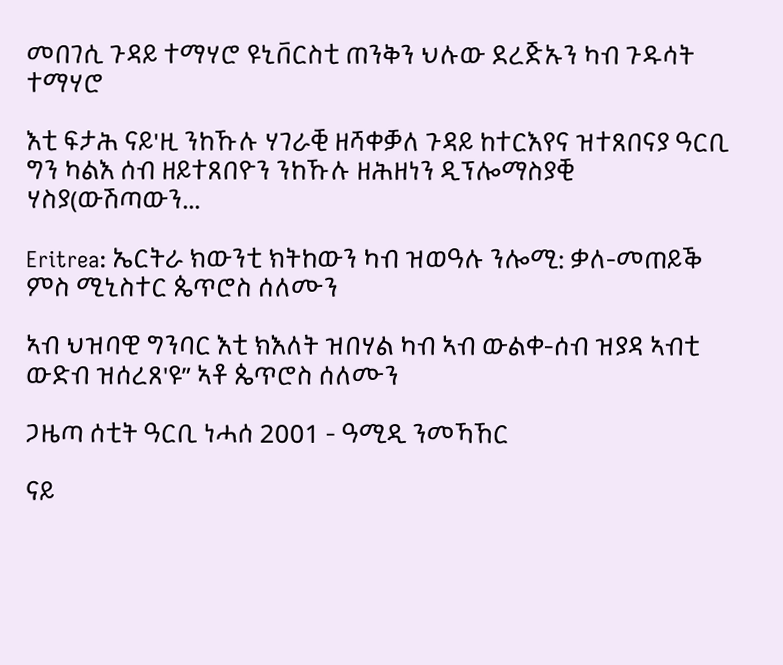መበገሲ ጉዳይ ተማሃሮ ዩኒቨርስቲ ጠንቅን ህሉው ደረጅኡን ካብ ጉዱሳት ተማሃሮ

እቲ ፍታሕ ናይ'ዚ ንከኹሉ ሃገራቒ ዘሻቀቓለ ጉዳይ ከተርእየና ዝተጸበናያ ዓርቢ ግን ካልእ ሰብ ዘይተጸበዮን ንከኹሉ ዘሕዘነን ዲፕሎማስያቒ ሃስያ(ውሽጣውን...

Eritrea: ኤርትራ ክውንቲ ክትከውን ካብ ዝወዓሉ ንሎሚ: ቃለ-መጠይቕ ምስ ሚኒስተር ጴጥሮስ ሰለሙን

ኣብ ህዝባዊ ግንባር እቲ ክእለት ዝበሃል ካብ ኣብ ውልቀ-ሰብ ዝያዳ ኣብቲ ውድብ ዝሰረጸ'ዩ” ኣቶ ጴጥሮስ ሰለሙን

ጋዜጣ ሰቲት ዓርቢ ነሓሰ 2001 - ዓሚዲ ንመኻኸር

ናይ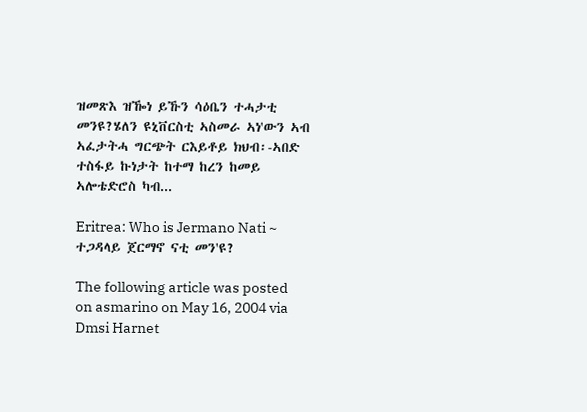ዝመጽእ ዝዀነ ይኹን ሳዕቤን ተሓታቲ መንዩ?ሄለን ዩኒቨርስቲ ኣስመራ ኣነ'ውን ኣብ ኣፈታትሓ ግርጭት ርእይቶይ ክህብ፡-ኣበድ ተስፋይ ኩነታት ከተማ ከረን ከመይ ኣሎቴድሮስ ካብ...

Eritrea: Who is Jermano Nati ~ ተጋዳላይ ጀርማኖ ናቲ መን'ዩ?

The following article was posted on asmarino on May 16, 2004 via Dmsi Harnet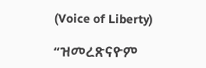(Voice of Liberty)

“ዝመረጽናዮም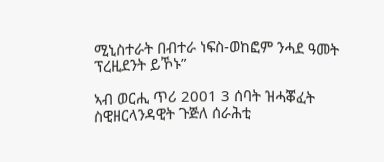ሚኒስተራት በብተራ ነፍስ-ወከፎም ንሓደ ዓመት ፕረዚደንት ይኾኑ”

ኣብ ወርሒ ጥሪ 2001 3 ሰባት ዝሓቖፈት ስዊዘርላንዳዊት ጉጅለ ሰራሕቲ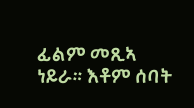ፊልም መጺኣ ነይራ። እቶም ሰባት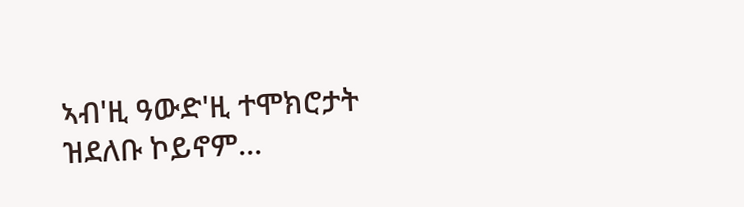ኣብ'ዚ ዓውድ'ዚ ተሞክሮታት ዝደለቡ ኮይኖም...